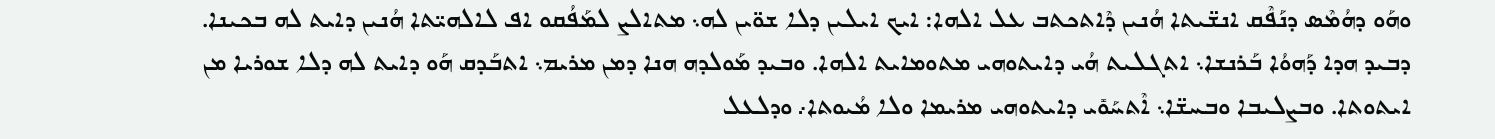ܘܗܰܘ ܕܗܳܡܶܣ ܕܢܰܦܶܩ ܐܢܫ̈ܝܬܐ ܗܳܢܝܢ ܕܶܐܬܟܬܒ ܥܠ ܐܠܗܐ: ܐܝܟ ܐܝܠܝܢ ܕܠܐ ܫܘ̈ܝܢ ܠܗ܆ ܡܬܐܠܨ ܠܡܰܦܳܩܘ ܐܦ ܠܐܠܗܝ̈ܬܐ ܗܳܢܝܢ ܕܐܝܬ ܠܗ ܒܟܝܢܐ. ܕܒܝܕ ܗܕܐ ܕܰܗܘܳܐ ܒܰܪܢܫܐ܆ ܐܬܓܠܝܬ ܗܳܝ ܕܐܝܬܘܗܝ ܡܬܘܡܐܝܬ ܐܠܗܐ. ܘܒܝܕ ܡܰܘܠܕܗ ܗܢܐ ܕܡܢ ܡܪܝܡ܆ ܐܬܒܰܕܩ ܗܰܘ ܕܐܝܬ ܠܗ ܕܠܐ ܫܘܪܝܐ ܡܢ ܐܝܬܘܬܐ. ܘܒܨܠܝܒܐ ܘܒܚܫ̈ܐ܆ ܐܶܬܚܰܘܺܝ ܕܐܝܬܘܗܝ ܡܪܝܡܐ ܘܠܐ ܡܳܝܘܬܐ܇ ܘܕܠܥܠ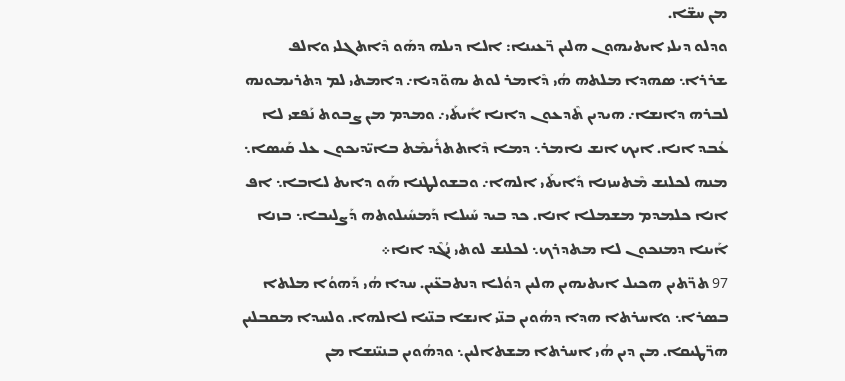ܡܢ ܚܫ̈ܐ.
ܘܕܠܘ ܕܝܠܝ ܐܝܬܝܗܘܢ ܗܠܝܢ ܖ̈ܥܝܢܐ: ܐܠܐ ܕܝܠܗ ܕܗܰܘ ܕܶܐܬܓܠܝ ܘܐܠܦ ܫܪܪܐ܆ ܣܗܕܐ ܡܠܬܗ ܗܳܝ ܕܶܐܡܪ ܠܘܬ ܝܗܘ̈ܕܝܐ܇ ܕܐܡܬܝ ܠܡ ܕܬܪܝܡܘܢܗ ܠܒܪܗ ܕܐܢܫܐ܇ ܗܝܕܝܢ ܬܶܕܥܘܢ ܕܐܢܐ ܐܺܝܬܰܝ܇ ܘܡܕܡ ܡܢ ܨܒܘܬ ܢܰܦܫܝ ܠܐ ܥܳܒܕ ܐܢܐ. ܐܝܟ ܐܢܫ ܢܐܡܪ܆ ܕܡܐ ܕܶܐܬܬܪܺܝܡܶܬ ܒܐܝ̈ܕܝܟܘܢ ܥܠ ܩܰܝܣܐ܆ ܡܢܗ ܠܟܠܢܫ ܡܶܬܚܙܢܐ ܕܺܐܝܬܰܝ ܐܠܗܐ܇ ܘܒܫܘܠܛܢܐ ܗܰܘ ܕܐܝܬ ܠܐܒܐ܆ ܐܦ ܐܢܐ ܟܠܡܕܡ ܡܫܡܠܐ ܐܢܐ. ܟܕ ܒܝܕ ܚܰܝܠܐ ܕܰܡܚܺܝܠܘܬܗ ܕܰܨܠܝܒܐ܆ ܒܙܢܐ ܐܰܝܢܐ ܕܡܢܟܘܢ ܠܐ ܡܬܕܪܟ܆ ܠܟܠܢܫ ܠܘܬܝ ܢܳܓܶܕ ܐܢܐ܀
97 ܬܖ̈ܬܝܢ ܗܟܝܠ ܐܝܬܝܗܝܢ ܗܠܝܢ ܕܘܳܠܐ ܕܢܬܒܥ̈ܝܢ. ܚܕܐ ܗܳܝ ܕܰܗܘܳܐ ܡܠܬܐ ܒܣܪܐ܆ ܘܐܚܪܬܐ ܗܕܐ ܕܗܳܘܝܢ ܒܢ̈ܝ ܐܢܫܐ ܒܢ̈ܝܐ ܠܐܠܗܐ. ܘܠܚܕܐ ܡܩܒܠܝܢ ܗܖ̈ܛܝܩܐ. ܡܢ ܕܝܢ ܗܳܝ ܐܚܪܬܐ ܡܫܬܐܠܝܢ܆ ܘܕܗܳܘܝܢ ܒܢܝ̈ܢܫܐ ܡܢ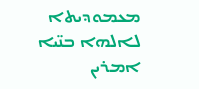ܡܥܡܘܕܝܬܐ ܠܐܠܗܐ ܒܢ̈ܝܐ ܐܡܪܝܢ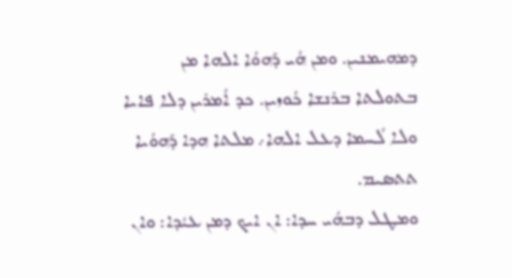ܕܡܗܝܡܢܝܢ. ܘܡܢ ܗܳܝ ܕܰܗܘܳܐ ܐܠܗܐ ܡܢ ܒܬܘܠܬܐ ܒܪܢܫܐ ܟܳܘܙܝܢ. ܟܕ ܐܳܡܪܝܢ ܕܠܐ ܦܐܝܐ ܘܠܐ ܠܳܚܡܐ ܕܥܠ ܐܠܗܐ܇ ܡܠܬܐ ܗܕܐ ܕܰܗܘܳܝܐ ܬܬܣܝܡ.
ܘܡܛܠ ܕܒܗܳܝ ܚܕܐ: ܐܢ ܐܝܟ ܕܡܢ ܥܝܳܕܐ: ܘܐܢ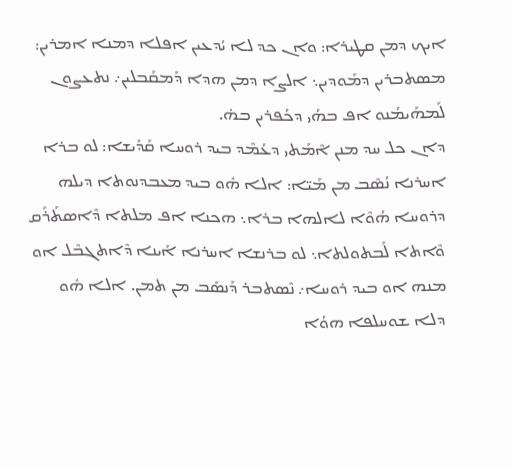ܐܝܟ ܕܡܢ ܩܛܝܪܐ: ܘܐܢ ܟܕ ܠܐ ܝܳܕܥܝܢ ܐܦܠܐ ܕܡܢܐ ܐܡܪܝܢ: ܡܣܬܒܪܝܢ ܕܡܰܘܕܝܢ܆ ܐܠܨܐ ܕܡܢ ܗܕܐ ܕܰܡܩܰܒܠܝܢ܇ ܢܬܥܨܘܢ ܠܰܡܗܰܝܡܳܢܘ ܐܦ ܒܗܳܝ ܕܟܳܦܪܝܢ ܒܗ̇.
ܕܐܢ ܟܠ ܚܕ ܡܢܢ ܐܶܡܰܬܝ ܕܥܳܡܶܕ ܒܝܕ ܪܘܚܐ ܩܰܕܺܝܫܐ: ܠܘ ܒܪܐ ܐܚܪܢܐ ܢܳܣܶܒ ܡܢ ܡܰܝ̈ܐ: ܐܠܐ ܗܽܘ ܒܝܕ ܡܥܒܕܢܘܬܐ ܕܝܠܗ ܕܪܘܚܐ ܗܳܘܶܐ ܠܐܠܗܐ ܒܪܐ܆ ܗܟܢܐ ܐܦ ܡܠܬܐ ܕܶܐܣܬܰܪܰܩ ܘܶܐܬܐ ܠܰܒܬܘܠܬܐ܆ ܠܘ ܒܪܢܫܐ ܐܚܪܢܐ ܐܰܝܢܐ ܕܶܐܬܓܒܶܠ ܐܘ ܡܢܗ ܐܘ ܒܝܕ ܪܘܚܐ܇ ܢܶܣܬܒܪ ܕܰܢܣܰܒ ܡܢ ܬܡܢ. ܐܠܐ ܗܽܘ ܕܠܐ ܫܘܚܠܦܐ ܗܘܳܐ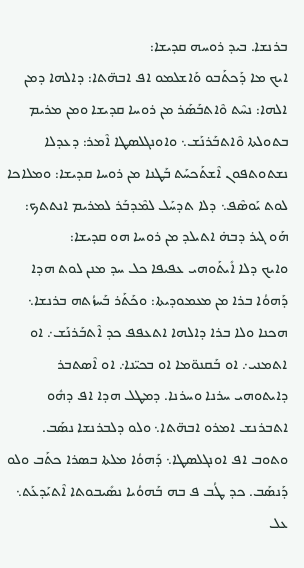ܒܪܢܫܐ. ܒܝܕ ܪܘܚܗ ܩܕܝܫܐ:
ܐܝܟ ܡܐ ܕܰܟܬܰܒܘ ܘܰܐܫܠܡܘ ܐܦ ܐܒܗ̈ܬܐ: ܕܐܠܗܐ ܕܡܢ ܐܠܗܐ: ܢܚܶܬ ܘܶܐܬܒܰܣܰܪ ܡܢ ܪܘܚܐ ܩܕܝܫܐ ܘܡܢ ܡܪܝܡ ܒܬܘܠܬܐ ܘܶܐܬܒܰܪܢܰܫ܆ ܘܐܘܢܓܠܣܛܐ ܐܶܡܪ: ܕܥܕܠܐ ܢܫܬܘܬܦܘܢ ܐܶܫܬܰܟܚܰܬ ܒܰܛܢܐ ܡܢ ܪܘܚܐ ܩܕܝܫܐ: ܘܡܠܐܟܐ ܠܘܬ ܝܰܘܣܶܦ܆ ܕܠܐ ܬܕܚܰܠ ܠܡܶܕܒܰܪ ܠܡܪܝܡ ܐܢܬܬܟ: ܗܰܘ ܓܝܪ ܕܒܗ̇ ܐܬܝܠܕ ܡܢ ܪܘܚܐ ܗܘ ܩܕܝܫܐ:
ܘܐܝܟ ܕܠܐ ܐܺܝܬܰܘܗܝ ܥܦܝܦܐ ܟܠ ܚܕ ܡܢܢ ܠܘܬ ܗܕܐ ܕܰܗܘܳܐ ܒܪܐ ܡܢ ܡܥܡܘܕܝܬܐ: ܘܟܰܬܰܪ ܒܰܚܙܳܬܗ ܒܪܢܫܐ܆ ܗܟܢܐ ܘܠܐ ܒܪܐ ܕܐܠܗܐ ܐܬܥܦܦ ܟܕ ܐܶܬܒܰܪܢܰܫ܇ ܐܘ ܐܬܡܢܝ܇ ܐܘ ܒܰܩܢܘ̈ܡܐ ܐܘ ܒܟܝ̈ܢܐ܇ ܐܘ ܐܶܣܬܒܪ ܕܐܝܬܘܗܝ ܚܪܢܐ ܘܚܪܢܐ. ܕܡܛܠ ܗܕܐ ܐܦ ܕܗܽܘ ܐܬܒܪܢܫ ܐܡܪܘ ܐܒܗ̈ܬܐ܆ ܘܠܘ ܕܠܒܪܢܫܐ ܢܣܰܒ.
ܘܬܘܒ ܐܦ ܐܘܢܓܠܣܛܐ܆ ܕܰܗܘܳܐ ܡܠܬܐ ܒܣܪܐ ܟܬܰܒ ܘܠܘ ܕܰܢܣܰܒ. ܟܕ ܛܳܒ ܦ ܒܗ ܒܰܗܘܳܝܐ ܢܣܺܝܒܘܬܐ ܐܶܬܝܰܕܥܰܬ܆ ܥܠ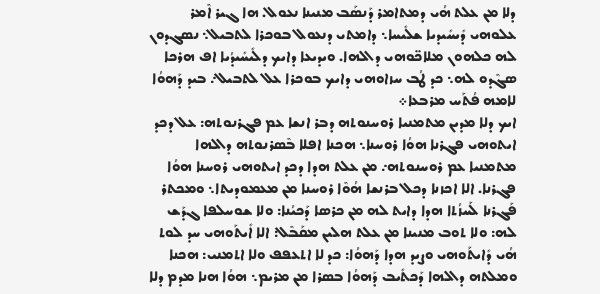ܕܠܐ ܡܢ ܥܠܬ ܗܳܝ ܕܡܬܐܡܪ ܕܰܢܣܰܒ ܡܢܝܢܐ ܢܥܘܠ. ܗܐ ܓܝܪ ܐܶܡܪ ܥܠܘܗܝ ܕܺܝܚܺܝܕܝܐ ܫܠܺܝܚܐ܆ ܕܐܡܬܝ ܕܢܥܘܠ ܒܘܟܪܐ ܠܬܒܝܠ܆ ܢܣܓܕܘܢ ܠܗ ܟܠܗܘܢ ܡܠܐܟ̈ܘܗܝ ܕܐܠܗܐ. ܘܝܕܝܥܐ ܕܐܝܟ ܕܠܺܝܚܺܝܕܳܝܐ ܐܦ ܗܪܟܐ ܣܓܶܕܘ ܠܗ܆ ܟܕ ܛܳܒ ܚܙܐܘܗܝ ܕܐܝܟ ܒܘܟܪܐ ܥܠ ܠܬܒܝܠ܇ ܒܝܕ ܕܰܗܘܳܐ ܠܐܡܗ ܦܳܬܰܚ ܡܪܒܥܐ܀
ܐܝܟ ܕܠܐ ܡܕܝܢ ܡܬܡܢܝܐ ܪܘܚܢܘܬܗ ܕܒܪ ܐܢܫܐ ܥܡ ܦܓܪܢܘܬܗ: ܥܠ ܕܟܕ ܐܝܬܘܗܝ ܦܓܪܢܐ ܗܘܳܐ ܪܘܚܢܐ܆ ܗܟܢܐ ܐܦܠܐ ܒܶܣܪܢܘܬܗ ܕܐܠܗܐ ܡܬܡܢܝܐ ܥܡ ܪܘܚܢܘܬܗ܇ ܡܢ ܥܠܬ ܗܕܐ ܕܟܕ ܐܝܬܘܗܝ ܪܘܚܢܐ ܗܘܳܐ ܦܓܪܢܐ. ܐܠܐ ܐܟܙܢܐ ܕܟܠ ܒܪܢܫܐ ܗܳܘܶܐ ܪܘܚܢܐ ܡܢ ܡܥܡܘܕܝܬܐ܆ ܘܡܟܬܪ ܦܰܓܪܢܐ ܠܰܚܙܳܬܐ ܗܕܐ ܕܐܝܬ ܠܗ ܡܢ ܟܪܣܐ ܕܰܟܝܳܢܐ: ܘܠܐ ܫܘܚܠܦܐ ܓܕܰܫ ܠܗ: ܘܠܐ ܬܘܒ ܡܢܝܢܐ ܡܢ ܥܠܬ ܗܠܝܢ ܡܩܰܒܶܠ: ܐܠܐ ܐܺܝܬܰܘܗܝ ܚܕ ܠܘܬ ܗܳܝ ܕܺܐܝܬܰܘܗܝ ܘܨܝܕ ܗܕܐ ܕܰܗܘܳܐ: ܟܕ ܠܐ ܐܬܥܦܦ ܘܠܐ ܐܬܡܢܝ: ܗܟܢܐ ܘܡܠܬܗ ܕܐܠܗܐ ܕܰܟܬܺܝܒ ܕܰܗܘܳܐ ܒܣܪܐ ܡܢ ܡܪܝܡ܆ ܗܘܳܐ ܗܢܐ ܡܕܡ ܕܠܐ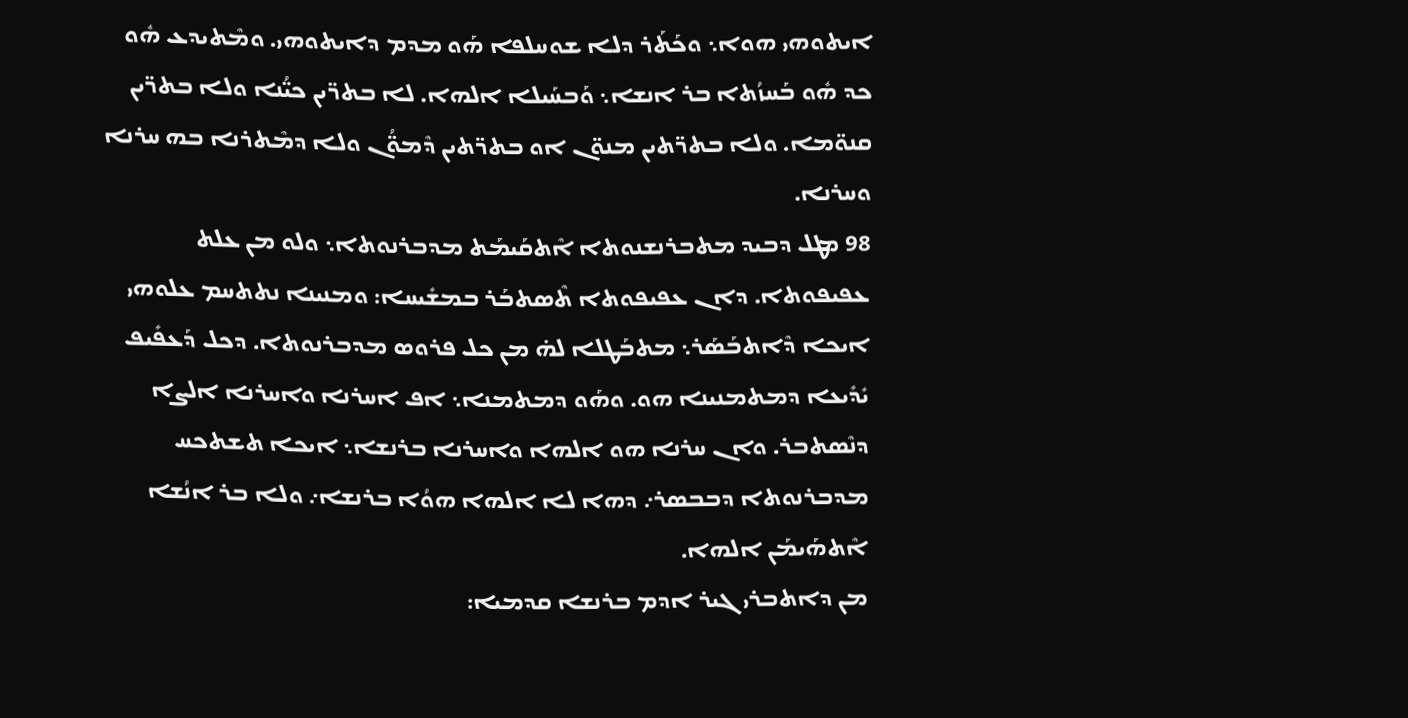ܐܝܬܘܗܝ ܗܘܐ܆ ܘܟܰܬܰܪ ܕܠܐ ܫܘܚܠܦܐ ܗܰܘ ܡܕܡ ܕܐܝܬܘܗܝ. ܘܡܶܬܝܕܥ ܗܽܘ ܟܕ ܗܽܘ ܒܰܚܙܳܬܐ ܒܪ ܐܢܫܐ܆ ܘܰܒܚܰܝܠܐ ܐܠܗܐ. ܠܐ ܒܬܖ̈ܝܢ ܟܝ̈ܳܢܐ ܘܠܐ ܒܬܖ̈ܝܢ ܩܢܘ̈ܡܐ. ܘܠܐ ܒܬܖ̈ܬܝܢ ܡܢܘ̈ܢ ܐܘ ܒܬܖ̈ܬܝܢ ܕܶܡܘ̈ܳܢ ܘܠܐ ܕܡܶܬܪܢܐ ܒܗ ܚܪܢܐ ܘܚܪܢܐ.
98 ܡܛܠ ܕܒܝܕ ܡܬܒܪܢܫܢܘܬܐ ܐܶܬܩܰܝܡܰܬ ܡܕܒܪܢܘܬܐ܆ ܘܠܘ ܡܢ ܥܠܬ ܥܦܝܦܘܬܐ. ܕܐܢ ܥܦܝܦܘܬܐ ܬܶܣܬܒܰܪ ܒܡܫܺܝܚܐ: ܘܡܢܝܢܐ ܢܬܬܚܡ ܥܠܘܗܝ ܐܝܟܐ ܕܶܐܬܒܰܣܰܪ܆ ܡܬܒܰܛܠܐ ܠܗ̇ ܡܢ ܟܠ ܦܪܘܣ ܡܕܒܪܢܘܬܐ. ܕܟܠ ܕܰܥܦܺܝܦ ܝܺܕܺܝܥܐ ܕܡܬܡܢܝܢܐ ܗܘ. ܘܗܰܘ ܕܡܬܡܢܐ܆ ܐܦ ܐܚܪܢܐ ܘܐܚܪܢܐ ܐܠܨܐ ܕܢܶܣܬܒܪ. ܘܐܢ ܚܪܢܐ ܗܘ ܐܠܗܐ ܘܐܚܪܢܐ ܒܪܢܫܐ܆ ܐܝܟܐ ܬܫܬܟܚ ܡܕܒܪܢܘܬܐ ܕܒܒܣܪ܇ ܕܗܐ ܠܐ ܐܠܗܐ ܗܘܳܐ ܒܪܢܫܐ܇ ܘܠܐ ܒܪ ܐܢܳܫܐ ܐܶܬܗܰܝܡܰܢ ܐܠܗܐ.
ܡܢ ܕܐܬܒܪܝ ܓܝܪ ܐܕܡ ܒܪܢܫܐ ܩܕܡܝܐ: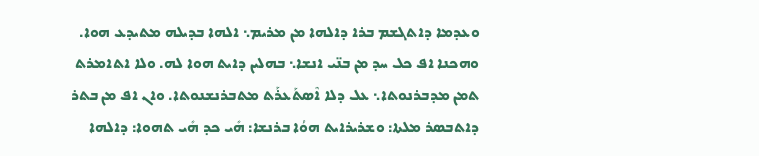ܘܥܕܡܐ ܕܐܬܓܫܡ ܒܪܐ ܕܐܠܗܐ ܡܢ ܡܪܝܡ܆ ܐܠܗܐ ܒܕܝܠܗ ܡܬܝܕܥ ܗܘܐ. ܘܗܟܢܐ ܐܦ ܟܠ ܚܕ ܡܢ ܒܢ̈ܝ ܐܢܫܐ܆ ܒܗܠܝܢ ܕܐܝܬ ܗܘܐ ܠܗ. ܘܠܐ ܐܬܐܡܪܬ ܬܡܢ ܡܕܒܪܢܘܬܐ܆ ܥܠ ܕܠܐ ܐܶܣܬܰܥܪܰܬ ܡܬܒܪܢܫܢܘܬܐ. ܘܐܢ ܐܦ ܡܢ ܒܬܪ ܕܐܬܒܣܪ ܡܠܬܐ: ܘܫܪܝܪܐܝܬ ܗܘܳܐ ܒܪܢܫܐ: ܗܺܝ ܟܕ ܗܺܝ ܬܗܘܐ: ܕܐܠܗܐ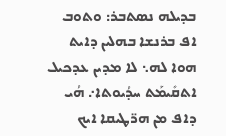ܒܕܝܠܗ ܢܣܬܒܪ: ܘܬܘܒ ܐܦ ܒܪܢܫܐ ܒܗܠܝܢ ܕܐܝܬ ܗܘܐ ܠܗ܆ ܠܐ ܡܕܝܢ ܥܕܟܝܠ ܐܬܩܺܝܡܰܬ ܚܕܳܝܘܬܐ܇ ܗܳܝ ܕܐܦ ܡܢ ܗܖ̈ܛܝܩܐ ܐܝܟ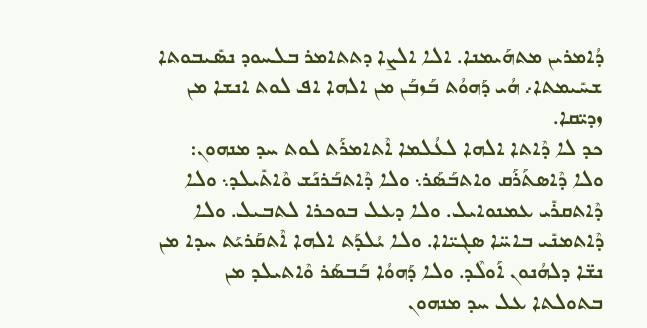ܕܳܐܡܪܝܢ ܡܬܗܰܝܡܢܐ. ܐܠܐ ܐܠܨܐ ܕܬܬܐܡܪ ܒܠܚܘܕ ܢܣܺܝܒܘܬܐ ܫܚܺܝܡܬܐ܇ ܗܳܝ ܕܰܗܘܳܬ ܒܰܙܒܰܢ ܡܢ ܐܠܗܐ ܐܦ ܠܘܬ ܐܢܫܐ ܡܢ ܙܕܝ̈ܩܐ.
ܟܕ ܠܐ ܕܶܐܬܐ ܐܠܗܐ ܠܥܳܠܡܐ ܐܶܬܐܡܪܰܬ ܠܘܬ ܚܕ ܡܢܗܘܢ: ܘܠܐ ܕܶܐܣܬܰܪܰܩ ܘܐܬܒܰܣܰܪ܆ ܘܠܐ ܕܶܐܬܒܰܪܢܰܫ ܘܶܐܬܺܝܠܕ܆ ܘܠܐ ܕܶܐܬܩܪܺܝ ܥܡܢܘܐܝܠ. ܘܠܐ ܕܥܠ ܒܘܟܪܐ ܠܬܒܝܠ. ܘܠܐ ܕܶܐܬܡܢܺܝ ܒܐܚ̈ܐ ܣܓܝ̈ܐܐ. ܘܠܐ ܝܳܠܕܰܬ ܐܠܗܐ ܐܶܬܩܰܪܝܰܬ ܚܕܐ ܡܢ ܢܫ̈ܐ ܕܠܗܳܢܘܢ ܐܰܘܠܶܕ. ܘܠܐ ܕܰܗܘܳܐ ܒܰܒܣܰܪ ܘܶܐܬܝܠܕ ܡܢ ܒܬܘܠܬܐ ܥܠ ܚܕ ܡܢܗܘܢ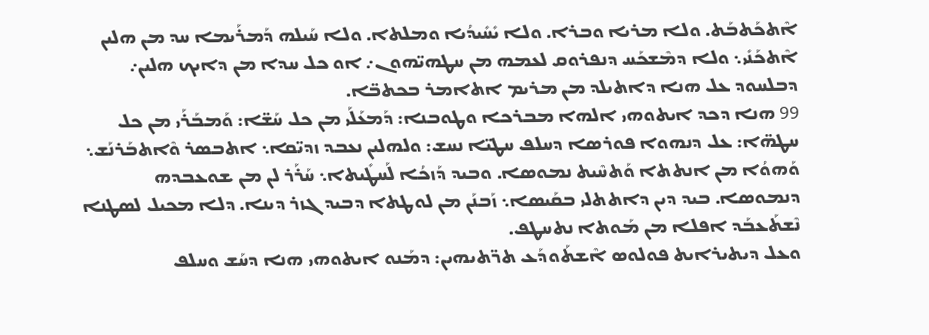ܐܶܬܟܰܬܒܰܬ. ܘܠܐ ܡܪܝܐ ܘܒܪܐ. ܘܠܐ ܝܺܚܺܝܕܳܝܐ ܘܡܠܬܐ. ܘܠܐ ܚܰܝܠܗ ܕܰܡܪܰܝܡܐ ܚܕ ܡܢ ܗܠܝܢ ܐܶܬܟܰܢܺܝ܆ ܘܠܐ ܕܡܶܫܟܰܚ ܕܢܦܪܘܩ ܠܥܡܗ ܡܢ ܚܛܗܝ̈ܗܘܢ܇ ܐܘ ܟܠ ܚܕܐ ܡܢ ܕܐܝܟ ܗܠܝܢ܇ ܕܒܠܚܘܕ ܥܠ ܗܢܐ ܕܐܬܝܠܕ ܡܢ ܡܪܝܡ ܐܬܐܡܪ ܒܟܬܒ̈ܐ.
99 ܗܢܐ ܕܟܕ ܐܝܬܘܗܝ ܐܠܗܐ ܡܒܪܟܐ ܘܛܘܒܢܐ: ܕܰܡܥܰܠܰܝ ܡܢ ܟܠ ܚܰܫ̈ܐ: ܘܰܡܒܰܪܰܝ ܡܢ ܟܠ ܚܛܗ̈ܐ: ܥܠ ܕܢܗܘܐ ܦܘܪܣܐ ܕܚܠܦ ܚܛܝ̈ܐ ܢܚܫ: ܘܠܗܠܝܢ ܢܥܒܕ ܙܕܝ̈ܩܐ܆ ܐܬܒܣܪ ܘܶܐܬܒܰܪܢܰܫ܆ ܘܰܗܘܳܐ ܡܢ ܐܢܬܬܐ ܘܰܬܚܶܝܬ ܢܡܘܣܐ. ܘܒܝܕ ܕܰܙܟܳܐ ܠܰܚܛܺܝܬܐ܆ ܚܰܪܰܪ ܠܢ ܡܢ ܫܘܥܒܕܗ ܕܢܡܘܣܐ. ܒܝܕ ܕܝܢ ܕܐܬܬܠܝ ܒܩܰܝܣܐ܆ ܙܰܒܢܰܢ ܡܢ ܠܘܛܬܐ ܕܒܝܕ ܓܙܪ ܕܝܢܐ. ܕܠܐ ܡܟܝܠ ܠܣܛܢܐ ܢܶܫܬܰܥܒܰܕ ܐܦܠܐ ܡܢ ܡܰܘܬܐ ܢܬܚܛܦ.
ܘܥܠ ܕܝܬܝܪܐܝܬ ܦܘܠܘܣ ܐܶܫܬܰܘܕܰܥ ܬܖ̈ܬܝܗܝܢ: ܕܡܰܢܘ ܐܝܬܘܗܝ ܗܢܐ ܕܚܰܫ ܘܚܠܦ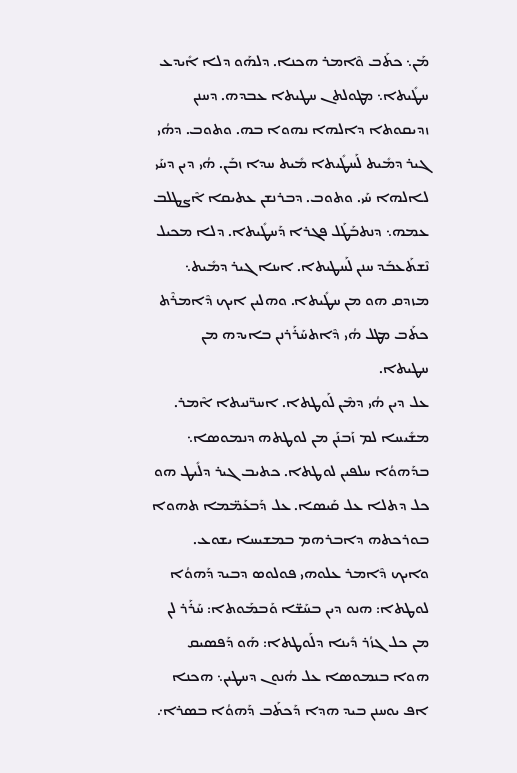ܡܰܢ܆ ܟܬܰܒ ܘܶܐܡܪ ܗܟܢܐ. ܕܠܗܰܘ ܕܠܐ ܐܺܝܕܥ ܚܛܺܝܬܐ܆ ܡܛܘܠܬܢ ܚܛܝܬܐ ܥܒܕܗ. ܕܚܢܢ ܙܕܝܩܘܬܐ ܕܐܠܗܐ ܢܗܘܐ ܒܗ. ܘܬܘܒ. ܕܗܳܝ ܓܝܪ ܕܡܺܝܬ ܠܰܚܛܺܝܬܐ ܡܺܝܬ ܚܕܐ ܙܒܰܢ. ܗܳܝ ܕܝܢ ܕܚܰܝ ܠܐܠܗܐ ܚܰܝ. ܘܬܘܒ. ܕܒܪܢܫܢ ܥܬܝܩܐ ܐܶܨܛܠܒ ܥܡܗ܆ ܕܢܬܒܰܛܰܠ ܦܓܪܐ ܕܰܚܛܺܝܬܐ. ܕܠܐ ܡܟܝܠ ܢܶܫܬܰܥܒܰܕ ܚܢܢ ܠܰܚܛܝܬܐ. ܐܝܢܐ ܓܝܪ ܕܡܺܝܬ܆ ܡܙܕܩ ܗܘ ܡܢ ܚܛܺܝܬܐ. ܘܗܠܝܢ ܐܝܟ ܕܶܐܡܪܶܬ ܟܬܰܒ ܡܛܠ ܗܳܝ ܕܶܐܬܚܰܪܰܪܢܢ ܒܐܝܕܗ ܡܢ ܚܛܝܬܐ.
ܥܠ ܕܝܢ ܗܳܝ ܕܡܶܢ ܠܰܘܛܬܐ. ܐܚܖ̈ܢܝܬܐ ܐܶܡܪ. ܡܫܺܝܚܐ ܠܡ ܙܰܒܢܰܢ ܡܢ ܠܘܛܬܗ ܕܢܡܘܣܐ܆ ܒܕܰܗܘܳܐ ܚܠܦܝܢ ܠܘܛܬܐ. ܟܬܝܒ ܓܝܪ ܕܠܺܝܛ ܗܘ ܟܠ ܕܬܠܐ ܥܠ ܩܰܝܣܐ. ܥܠ ܕܰܒܥܰܡ̈ܡܐ ܬܗܘܐ ܒܘܪܟܬܗ ܕܐܒܪܗܡ ܒܡܫܝܚܐ ܝܫܘܥ.
ܘܐܝܟ ܕܶܐܡܪ ܥܠܘܗܝ ܦܘܠܘܣ ܕܒܝܕ ܕܰܗܘܳܐ ܠܘܛܬܐ: ܗܢܘ ܕܝܢ ܒܚܰܫ̈ܐ ܘܰܒܡܰܘܬܐ: ܚܰܪܰܪ ܠܢ ܡܢ ܟܠ ܓܙܳܪ ܕܺܝܢܐ ܕܠܰܘܛܬܐ: ܗܰܘ ܕܰܦܣܝܩ ܗܘܐ ܒܢܡܘܣܐ ܥܠ ܗܳܢܘܢ ܕܚܛܝܢ܆ ܗܟܢܐ ܐܦ ܝܘܚܢܢ ܒܝܕ ܗܕܐ ܕܰܟܬܰܒ ܕܰܗܘܳܐ ܒܣܪܐ܇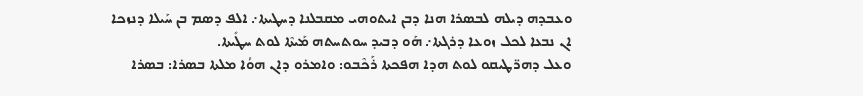ܘܥܒܕܗ ܕܝܠܗ ܠܒܣܪܐ ܗܢܐ ܕܒܢ ܐܝܬܘܗܝ ܡܩܒܠܢܐ ܕܚܛܝܬܐ܇ ܐܠܦ ܕܣܡ ܒܢ ܚܰܝܠܐ ܕܢܙܟܐ ܐܢ ܢܒܥܐ ܠܟܠ ܙܘܥܐ ܕܪܓܬܐ܇ ܗܰܘ ܕܒܝܕ ܚܘܬܚܬܗ ܡܰܝܬܶܐ ܠܘܬ ܚܛܺܝܬܐ.
ܘܥܠ ܕܗܖ̈ܛܝܩܘ ܠܘܬ ܗܕܐ ܗܦܟܬܐ ܪܰܟܶܒܘ: ܘܐܡܪܘ ܕܐܢ ܗܘܳܐ ܡܠܬܐ ܒܣܪܐ: ܒܣܪܐ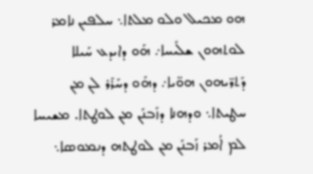ܗܘ ܡܟܝܠ ܘܠܘ ܡܠܬܐ܆ ܚܠܦܝܢ ܢܐܡܪ ܠܘܬܗܘܢ ܫܠܺܝܚܐ܇ ܗܰܘ ܕܐܝܕܥ ܚܰܝܠܐ ܕܰܬܖ̈ܝܗܘܢ ܗܘ̈ܝܐ܇ ܕܗܰܘ ܕܚܰܪܰܪ ܠܢ ܡܢ ܚܛܝܬܐ܆ ܘܕܗܢܐ ܕܙܰܒܢܰܢ ܡܢ ܠܘܛܬܐ. ܡܫܝܚܐ ܠܡ ܐܳܡܪ ܙܰܒܢܰܢ ܡܢ ܠܘܛܬܗ ܕܢܡܘܣܐ܆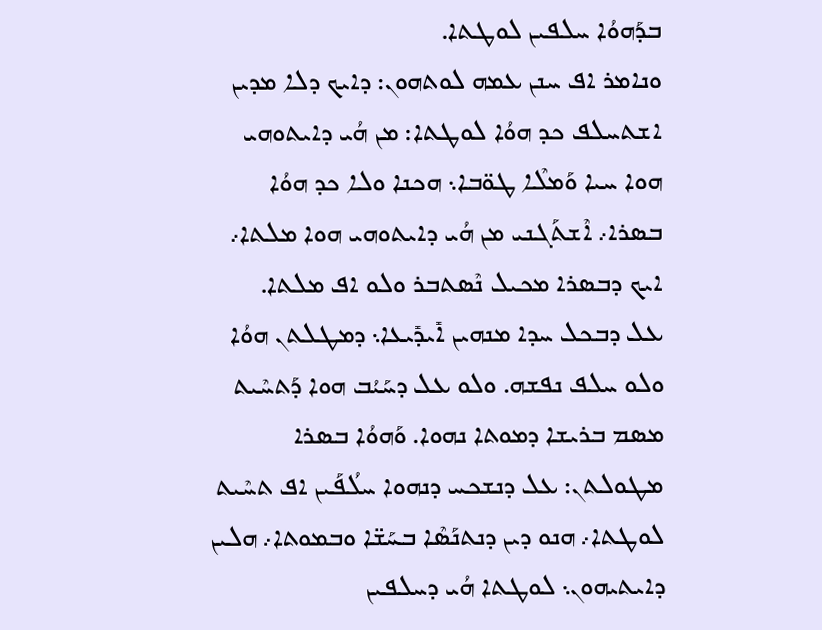ܒܕܰܗܘܳܐ ܚܠܦܝܢ ܠܘܛܬܐ.
ܘܢܐܡܪ ܐܦ ܚܢܢ ܥܡܗ ܠܘܬܗܘܢ: ܕܐܝܟ ܕܠܐ ܡܕܝܢ ܐܫܬܚܠܦ ܟܕ ܗܘܳܐ ܠܘܛܬܐ: ܡܢ ܗܳܝ ܕܐܝܬܘܗܝ ܗܘܐ ܚܝܐ ܘܰܡܠܶܐ ܛܘ̈ܒܐ܆ ܗܟܢܐ ܘܠܐ ܟܕ ܗܘܳܐ ܒܣܪܐ܇ ܐܶܫܬܰܓܢܝ ܡܢ ܗܳܝ ܕܐܝܬܘܗܝ ܗܘܐ ܡܠܬܐ܇ ܐܝܟ ܕܒܣܪܐ ܡܟܝܠ ܢܶܣܬܒܪ ܘܠܘ ܐܦ ܡܠܬܐ.
ܥܠ ܕܒܟܠ ܚܕܐ ܡܢܗܝܢ ܐܺܝܕܺܝܥܐ܆ ܕܡܛܠܬܢ ܗܘܳܐ ܘܠܘ ܚܠܦ ܢܦܫܗ. ܘܠܘ ܥܠ ܕܚܰܝܳܒ ܗܘܐ ܕܰܬܚܶܝܬ ܡܣܡ ܒܪܝܫܐ ܕܡܘܬܐ ܢܗܘܐ. ܘܰܗܘܳܐ ܒܣܪܐ ܡܛܘܠܬܢ: ܥܠ ܕܢܫܟܚ ܕܢܗܘܐ ܚܠܳܦܰܝܢ ܐܦ ܬܚܶܝܬ ܠܘܛܬܐ܇ ܗܢܘ ܕܝܢ ܕܢܬܢܰܣܶܐ ܒܚܰܫ̈ܐ ܘܒܡܘܬܐ܇ ܗܠܝܢ ܕܐܝܬܝܗܘܢ܆ ܠܘܛܬܐ ܗܳܝ ܕܚܠܦܝܢ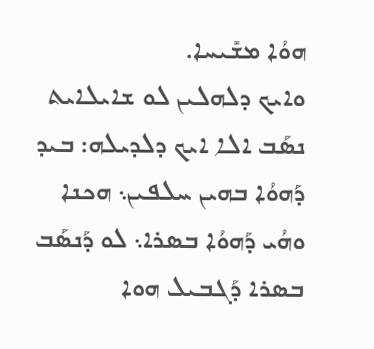ܗܘܳܐ ܡܫܺܝܚܐ.
ܘܐܝܟ ܕܠܗܠܝܢ ܠܘ ܫܐܝܠܐܝܬ ܢܣܰܒ ܐܠܐ ܐܝܟ ܕܠܕܝܠܗ: ܒܝܕ ܕܰܗܘܳܐ ܒܗܝܢ ܚܠܦܝܢ܆ ܗܟܢܐ ܘܗܳܝ ܕܰܗܘܳܐ ܒܣܪܐ܆ ܠܘ ܕܰܢܣܰܒ ܒܣܪܐ ܕܰܓܒܝܠ ܗܘܐ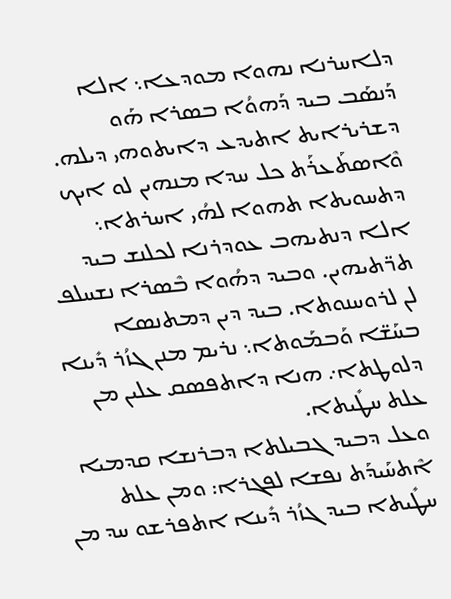ܕܠܐܚܪܢܐ ܢܗܘܐ ܡܘܕܥܐ܆ ܐܠܐ ܕܰܢܣܰܒ ܒܝܕ ܕܰܗܘܳܐ ܒܣܪܐ ܗܰܘ ܕܫܪܝܪܐܝܬ ܐܬܝܕܥ ܕܐܝܬܘܗܝ ܕܝܠܗ.
ܘܶܐܣܬܰܥܪܰܬ ܟܠ ܚܕܐ ܡܢܗܝܢ ܠܘ ܐܝܟ ܕܬܚܘܝܬܐ ܬܗܘܐ ܠܗܳܝ ܐܚܪܬܐ܆ ܐܠܐ ܕܢܬܝܗܒ ܥܘܕܪܢܐ ܠܟܠܢܫ ܒܝܕ ܬܖ̈ܬܝܗܝܢ. ܘܒܝܕ ܕܗܳܘܐ ܒܶܣܪܐ ܢܫܚܠܦ ܠܢ ܠܪܘܚܢܘܬܐ. ܒܝܕ ܕܝܢ ܕܡܬܢܣܐ ܒܚܰܫ̈ܐ ܘܰܒܡܰܘܬܐ܆ ܢܪܝܡ ܡܢܢ ܓܙܳܪ ܕܺܝܢܐ ܕܠܘܛܬܐ܇ ܗܢܐ ܕܐܬܦܣܩ ܥܠܝܢ ܡܢ ܥܠܬ ܚܛܺܝܬܐ.
ܘܥܠ ܕܒܝܕ ܓܒܝܠܬܐ ܕܒܪܢܫܐ ܩܕܡܝܐ ܐܶܬܚܰܝܕܰܬ ܢܦܫܐ ܠܦܓܪܐ: ܘܡܢ ܥܠܬ ܚܛܺܝܬܐ ܒܝܕ ܓܙܳܪ ܕܺܝܢܐ ܐܬܦܪܫܘ ܚܕ ܡܢ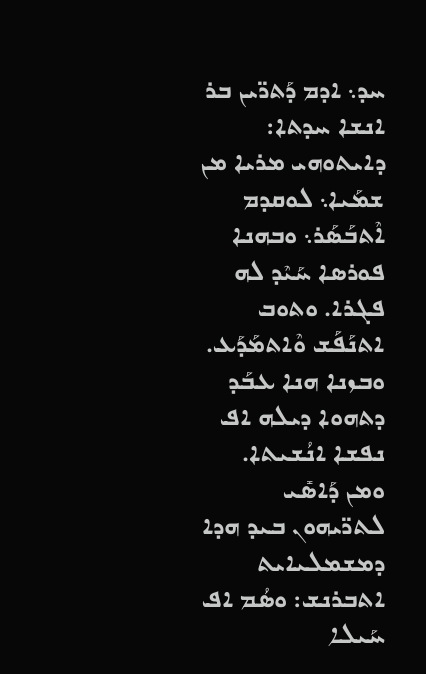ܚܕ܆ ܐܕܡ ܕܰܬܖ̈ܝܢ ܒܪ ܐܢܫܐ ܚܕܬܐ: ܕܐܝܬܘܗܝ ܡܪܝܐ ܡܢ ܫܡܰܝܐ܆ ܠܘܩܕܡ ܐܶܬܒܰܣܰܪ܆ ܘܒܗܢܐ ܦܘܪܣܐ ܚܰܝܶܕ ܠܗ ܦܓܪܐ. ܘܬܘܒ ܐܬܢܰܦܰܫ ܘܶܐܬܡܰܕܰܥ. ܘܒܙܢܐ ܗܢܐ ܥܒܰܕ ܕܬܗܘܐ ܕܝܠܗ ܐܦ ܢܦܫܐ ܐܢܳܫܝܬܐ.
ܘܡܢ ܕܰܐܣܺܝ ܠܬܖ̈ܝܗܘܢ ܒܝܕ ܗܕܐ ܕܡܫܡܠܝܐܝܬ ܐܬܒܪܢܫ: ܘܣܳܡ ܐܦ ܚܰܝܠܐ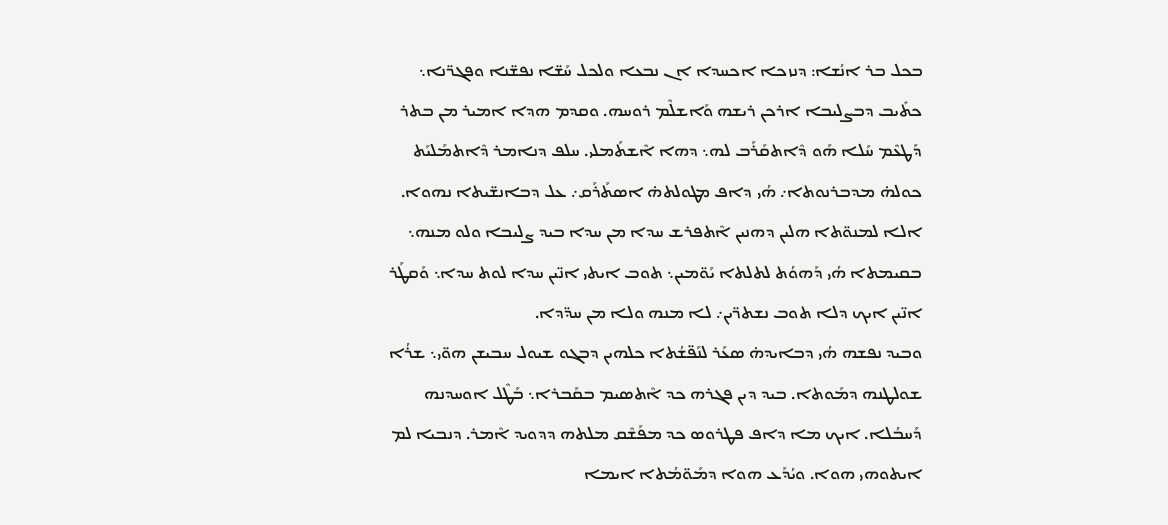ܒܟܠ ܒܪ ܐܢܳܫܐ: ܕܢܙܟܐ ܐܟܚܕܐ ܐܢ ܢܒܥܐ ܘܠܟܠ ܚܰܫ̈ܐ ܢܦܫ̈ܢܐ ܘܦܓܖ̈ܢܐ܆ ܟܬܺܝܒ ܕܒܨܠܝܒܐ ܐܪܟܢ ܪܝܫܗ ܘܰܐܫܠܶܡ ܪܘܚܗ. ܘܩܕܡ ܗܕܐ ܐܡܝܪ ܡܢ ܒܬܪ ܕܰܛܥܶܡ ܚܰܠܐ ܗܰܘ ܕܶܐܬܩܰܪܰܒ ܠܗ܆ ܕܗܐ ܐܶܫܬܰܡܠܝ. ܚܠܦ ܕܢܐܡܪ ܕܶܐܬܡܰܠܝܰܬ ܟܘܠܗ̇ ܡܕܒܪܢܘܬܐ܇ ܗܳܝ ܕܐܦ ܡܛܘܠܬܗ̇ ܐܣܬܰܪܰܩ܇ ܥܠ ܕܒܐܢܫ̈ܝܬܐ ܢܗܘܐ.
ܐܠܐ ܠܡܢܘ̈ܬܐ ܗܠܝܢ ܕܗܢܝܢ ܐܶܬܦܪܫ ܚܕܐ ܡܢ ܚܕܐ ܒܝܕ ܨܠܝܒܐ ܘܠܘ ܡܢܗ܆ ܒܩܝܡܬܐ ܗܳܝ ܕܰܗܘܳܬ ܠܬܠܬܐ ܝܰܘ̈ܡܝܢ܆ ܬܘܒ ܐܝܬܝ ܐܢ̈ܝܢ ܚܕܐ ܠܘܬ ܚܕܐ܆ ܘܰܩܛܰܪ ܐܢ̈ܝܢ ܐܝܟ ܕܠܐ ܬܘܒ ܢܫܬܖ̈ܝܢ܇ ܠܐ ܡܢܗ ܘܠܐ ܡܢ ܚܕ̈ܕܐ.
ܘܒܝܕ ܢܦܫܗ ܗܳܝ ܕܒܐܝܕܗ̇ ܣܥܰܪ ܠܢܰܦ̈ܫܳܬܐ ܟܠܗܝܢ ܕܒܓܘ ܫܝܘܠ ܚܒܝܫܢ ܗܘ̈ܝ܆ ܫܪܳܐ ܫܘܠܛܢܗ ܕܡܰܘܬܐ. ܒܝܕ ܕܝܢ ܦܓܪܗ ܟܕ ܐܶܬܣܝܡ ܒܩܰܒܪܐ܆ ܒܰܛܶܠ ܐܘܚܕܢܗ ܕܰܚܒܳܠܐ. ܐܝܟ ܡܐ ܕܐܦ ܦܛܪܘܣ ܟܕ ܡܦܰܫܶܩ ܡܠܬܗ ܕܕܘܝܕ ܐܶܡܪ. ܕܢܒܝܐ ܠܡ ܐܝܬܘܗܝ ܗܘܐ. ܘܝܳܕܰܥ ܗܘܐ ܕܡܰܘ̈ܡܳܬܐ ܐܝܡܐ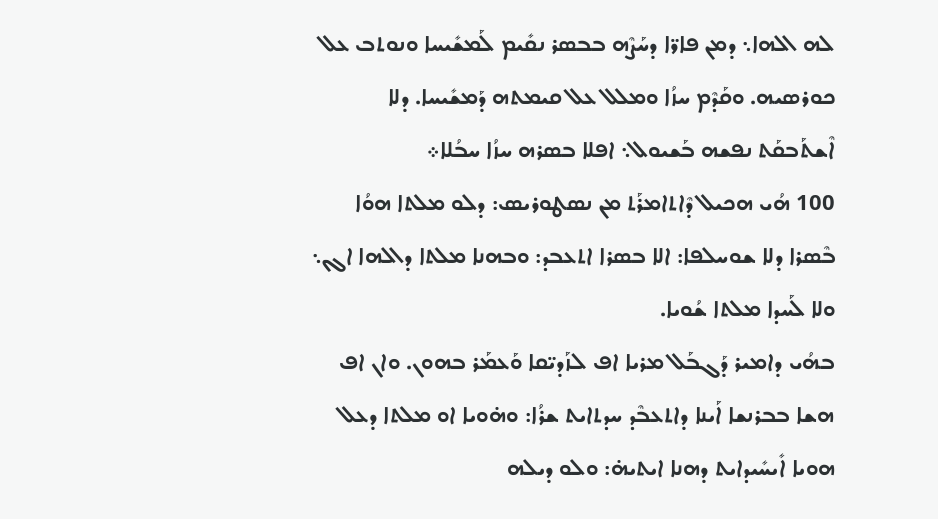ܠܗ ܐܠܗܐ܆ ܕܡܢ ܦܐܖ̈ܐ ܕܚܰܨܶܗ ܒܒܣܪ ܢܩܺܝܡ ܠܰܡܫܺܝܚܐ ܘܢܘܬܒ ܥܠ ܟܘܪܣܝܗ. ܘܩܰܕܶܡ ܚܙܳܐ ܘܡܠܠ ܥܠ ܩܝܡܬܗ ܕܰܡܫܺܝܚܐ. ܕܠܐ ܐܶܫܬܰܒܩܰܬ ܢܦܫܗ ܒܰܫܝܘܠ܆ ܐܦܠܐ ܒܣܪܗ ܚܙܳܐ ܚܒܳܠܐ܀
100 ܗܳܝ ܗܟܝܠ ܕܶܐܬܐܡܪܰܬ ܡܢ ܢܣܛܘܪܝܣ: ܕܠܘ ܡܠܬܐ ܗܘܳܐ ܒܶܣܪܐ ܕܠܐ ܫܘܚܠܦܐ: ܐܠܐ ܒܣܪܐ ܐܬܥܒܕ: ܘܒܗܢܐ ܡܠܬܐ ܕܐܠܗܐ ܐܓܢ܆ ܘܠܐ ܠܰܚܕܐ ܡܠܬܐ ܫܳܘܝܐ.
ܒܗܳܝ ܕܐܡܝܪ ܕܰܓܒܰܠ ܡܪܝܐ ܐܦ ܠܙܰܕܝ̈ܩܐ ܘܰܥܡܰܪ ܒܗܘܢ. ܘܐܢ ܐܦ ܗܫܐ ܒܒܪܢܫܐ ܐܰܝܢܐ ܕܐܬܥܒܶܕ ܚܕܬܐܝܬ ܫܪܳܐ: ܘܗ̇ܘܝܐ ܐܘ ܡܠܬܐ ܕܥܠ ܗܘܝܐ ܐܺܝܚܺܝܕܐܝܬ ܕܗܢܐ ܐܝܬܝܗ̇: ܘܠܘ ܕܝܠܗ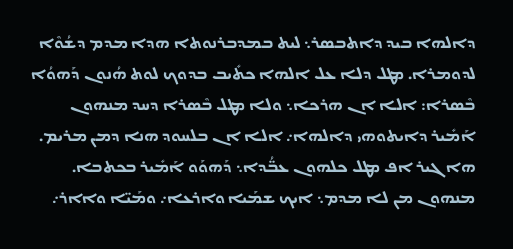ܕܐܠܗܐ ܒܝܕ ܕܐܬܒܣܪ܆ ܠܝܬ ܒܡܕܒܪܢܘܬܐ ܗܕܐ ܡܕܡ ܕܫܳܘܶܐ ܠܕܘܡܪܐ. ܡܛܠ ܕܠܐ ܥܠ ܐܠܗܐ ܟܬܺܝܒ ܒܕܘܟ ܠܘܬ ܗܳܢܘܢ ܕܰܗܘܳܐ ܒܶܣܪܐ: ܐܠܐ ܐܢ ܗܪܟܐ܆ ܘܠܐ ܡܛܠ ܒܶܣܪܐ ܕܚܕ ܡܢܗܘܢ ܐܰܡܺܝܪ ܕܐܝܬܘܗܝ ܕܐܠܗܐ܇ ܐܠܐ ܐܢ ܒܠܚܘܕ ܗܢܐ ܕܡܢ ܡܪܝܡ.
ܗܐ ܓܝܪ ܐܦ ܡܛܠ ܟܠܗܘܢ ܥܒ̈ܳܕܐ܆ ܕܰܗܘܰܘ ܐܰܡܺܝܪ ܒܟܬܒܐ. ܡܢܗܘܢ ܡܢ ܠܐ ܡܕܡ܆ ܐܝܟ ܫܡܰܝܐ ܘܐܪܥܐ܇ ܘܡܰܝ̈ܐ ܘܐܐܪ܇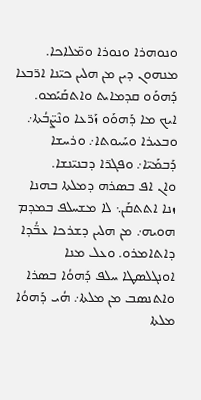ܘܢܘܗܪܐ ܘܢܘܪܐ ܘܡ̈ܠܐܟܐ. ܡܢܗܘܢ ܕܝܢ ܡܢ ܗܠܝܢ ܟܝ̈ܢܐ ܐܖ̈ܒܥܐ ܕܰܗܘܰܘ ܩܕܡܐܝܬ ܘܐܬܩܰܝܰܡܘ. ܐܝܟ ܡܐ ܕܰܗܘܰܘ ܙܰܖ̈ܥܐ ܘܢܶܨ̈ܒܳܬܐ܇ ܘܒܥܝܪܐ ܘܚܰܝܘܬܐ܇ ܘܪܚܫܐ ܕܰܒܡܰܝ̈ܐ܇ ܘܦܓܖ̈ܐ ܕܒܢܝ̈ܢܫܐ.
ܘܐܢ ܐܦ ܒܣܪܗ ܕܡܠܬܐ ܒܗܢܐ ܙܢܐ ܐܬܬܩܰܢ܆ ܠܐ ܡܫܚܠܦ ܒܡܕܡ ܗܘܝܗ܇ ܡܢ ܗܠܝܢ ܕܫܪܟܐ ܥܒ̈ܳܕܐ ܕܐܬܐܡܪܘ. ܘܥܠ ܡܢܐ ܐܘܢܓܠܣܛܐ ܚܠܦ ܕܰܗܘܳܐ ܒܣܪܐ ܘܐܬܢܣܒ ܡܢ ܡܠܬܐ܇ ܗܳܝ ܕܰܗܘܳܐ ܡܠܬܐ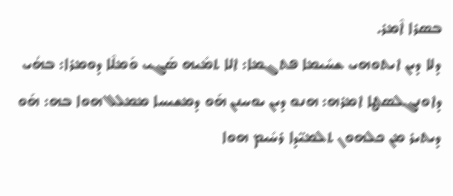ܒܣܪܐ ܐܶܡܪ.
ܕܠܐ ܕܝܢ ܐܝܬܘܗܝ ܫܚܺܝܡܐ ܦܬܓܡܐ: ܐܠܐ ܬܡܺܝܗ ܣܰܓܝ ܘܰܡܠܶܐ ܕܘܡܪܐ: ܒܗܳܝ ܕܐܘܢܓܠܣܛܐ ܐܡܪܗ: ܗܢܘ ܕܝܢ ܝܘܚܢܢ ܗܰܘ ܕܡܫܝܚܐ ܡܡܠܠ ܗܘܐ ܒܗ: ܗܰܘ ܕܝܬܝܪ ܡܢ ܟܠܗܘܢ ܬܠܡܝ̈ܕܐ ܪܚܺܝܡ ܗܘܐ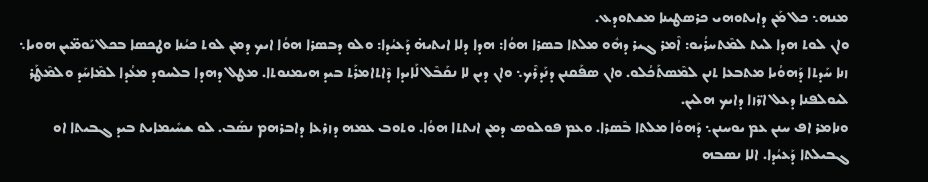ܡܢܗ܆ ܟܠ ܡܰܢ ܕܐܝܬܘܗܝ ܟܪܣܛܝܢܐ ܡܫܬܘܕܥ.
ܘܐܢ ܠܘܬ ܗܕܐ ܠܝܬ ܠܡܶܬܚܪܳܝܘ: ܐܶܡܪ ܓܝܪ ܕܗܽܘ ܡܠܬܐ ܒܣܪܐ ܗܘܳܐ: ܗܕܐ ܕܠܐ ܐܝܬܝܗ̇ ܕܰܥܝܳܕܐ: ܘܠܘ ܕܒܣܪܐ ܗܘܳܐ ܐܝܟ ܕܡܢ ܠܘܬ ܟܝܳܢܐ ܘܛܟܣܐ ܒܟܠ ܝܰܘܡ̈ܝܢ ܗܘܝܐ܆ ܙܢܐ ܚܰܕܬܐ ܕܰܗܘܳܝܐ ܡܬܒܥܐ ܬܢܢ ܠܡܶܣܬܰܟܳܠܘ. ܘܐܢ ܣܦܰܩܢܢ ܕܢܰܕܪܶܟ܆ ܘܐܢ ܕܝܢ ܠܐ ܢܩܰܒܶܠ ܠܰܐܝܕܐ ܕܶܐܬܐܡܪܰܬ ܒܝܕ ܗܝܡܢܘܬܐ. ܡܛܠ ܕܗܕܐ ܒܠܚܘܕ ܡܥܳܕܐ ܠܡܶܐܚܰܕ ܘܠܡܶܛܰܪ ܠܝܘܠܦܢܐ ܕܥܠ ܐܖ̈ܙܐ ܕܐܝܟ ܗܠܝܢ.
ܘܢܐܡܪ ܐܦ ܚܢܢ ܥܡ ܝܘܚܢܢ܆ ܕܰܗܘܳܐ ܡܠܬܐ ܒܶܣܪܐ. ܘܥܡ ܦܘܠܘܣ ܕܡܢ ܐܢܬܬܐ ܗܘܳܐ. ܘܬܘܒ ܥܡܗ ܕܙܪܥܐ ܕܐܒܪܗܡ ܢܣܰܒ. ܠܘ ܫܚܺܝܡܐܝܬ ܒܝܕ ܓܒܝܬܐ ܐܘ ܓܒܝܠܬܐ ܕܰܥܝܳܕܐ. ܐܠܐ ܢܣܒܗ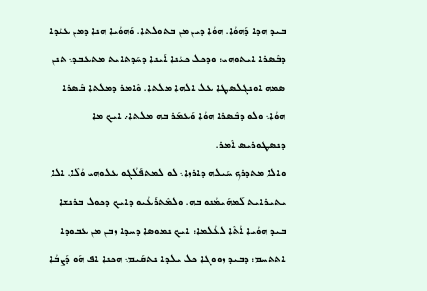ܒܝܕ ܗܕܐ ܕܰܗܘܳܐ. ܗܘܳܐ ܕܝܢ ܡܢ ܒܬܘܠܬܐ. ܘܰܗܘܳܝܐ ܗܢܐ ܕܡܢ ܥܝܳܕܐ ܕܒܶܣܪܐ ܐܝܬܘܗܝ: ܘܕܟܠ ܟܝܳܢܐ ܐܰܝܢܐ ܕܚܰܕܬܐܝܬ ܡܬܥܒܕ܆ ܬܢܢ ܣܡܗ ܐܘܢܓܠܣܛܐ ܥܠ ܐܠܗܐ ܡܠܬܐ. ܘܶܐܡܪ ܕܡܠܬܐ ܒܶܣܪܐ ܗܘܳܐ܆ ܘܠܘ ܕܒܶܣܪܐ ܗܘܳܐ ܘܰܥܡܰܪ ܒܗ ܡܠܬܐ܇ ܐܝܟ ܡܐ ܕܢܣܛܘܪܝܣ ܐܶܡܪ.
ܘܐܠܐ ܡܬܕܪܟ ܚܰܝܠܗ ܕܐܪܙܐ܆ ܠܘ ܠܡܬܦܰܠܳܓܘ ܥܠܘܗܝ ܘܳܠܶܐ. ܐܠܐ ܝܬܝܪܐܝܬ ܠܰܡܗܰܝܡܳܢܘ ܒܗ. ܘܠܡܶܬܪܰܥܳܝܘ ܕܐܝܟ ܕܟܘܠ ܒܪܢܫܐ ܒܝܕ ܗܘܳܝܐ ܐܳܬܶܐ ܠܥܳܠܡܐ: ܐܝܟ ܢܡܘܣܐ ܕܚܕܐ ܙܒܢ ܡܢ ܥܒܘܕܐ ܐܬܬܚܡ: ܕܒܝܕ ܙܘܘܓܐ ܟܠ ܝܠܕܐ ܢܬܩܰܝܡ܆ ܗܟܢܐ ܐܦ ܗܰܘ ܕܰܨܒܳܐ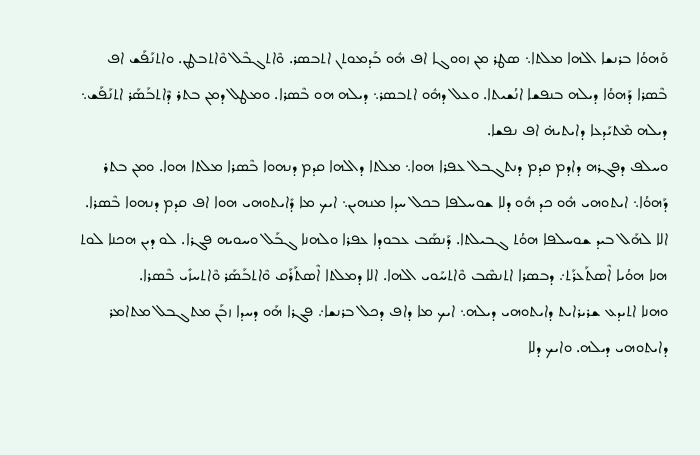ܘܰܗܘܳܐ ܒܪܢܫܐ ܐܠܗܐ ܡܠܬܐ܆ ܣܛܪ ܡܢ ܙܘܘܓܐ ܐܦ ܗܽܘ ܒܰܕܡܘܬܢ ܐܬܒܣܪ. ܘܶܐܬܓܒܶܠ ܘܶܐܬܒܛܢ. ܘܐܬܢܰܦܰܫ ܐܦ ܒܶܣܪܐ ܕܰܗܘܳܐ ܕܝܠܗ ܒܢܦܫܐ ܐܢܳܫܝܬܐ. ܘܥܠ ܕܗܽܘ ܐܬܒܣܪ܆ ܕܝܠܗ ܗܘ ܒܶܣܪܐ. ܘܡܛܠ ܕܡܢ ܒܬܪ ܕܶܐܬܒܰܣܰܪ ܐܬܢܰܦܰܫ܆ ܕܝܠܗ ܡܶܬܝܰܕܥܐ ܕܐܝܬܝܗ̇ ܐܦ ܢܦܫܐ.
ܘܚܠܦ ܕܦܓܪܗ ܕܐܕܡ ܩܕܡ ܕܢܬܓܒܠ ܥܦܪܐ ܗܘܐ܆ ܡܠܬܐ ܕܐܠܗܐ ܩܕܡ ܕܢܗܘܐ ܒܶܣܪܐ ܡܠܬܐ ܗܘܐ. ܘܡܢ ܒܬܪ ܕܰܗܘܳܐ܆ ܐܝܬܘܗܝ ܗܽܘ ܟܕ ܗܽܘ ܕܠܐ ܫܘܚܠܦܐ ܒܟܠ ܚܕܐ ܡܢܗܝܢ܆ ܐܝܟ ܡܐ ܕܺܐܝܬܘܗܝ ܗܘܐ ܐܦ ܩܕܡ ܕܢܗܘܐ ܒܶܣܪܐ. ܐܠܐ ܠܗܰܠ ܒܝܕ ܫܘܚܠܦܐ ܗܘܳܬ ܓܒܝܠܬܐ. ܕܰܢܣܰܒ ܥܒܘܕܐ ܥܦܪܐ ܘܠܗܢܐ ܓܒܰܠ ܘܚܘܝܗ ܦܓܪܐ. ܠܘ ܕܝܢ ܗܟܢܐ ܠܘܬ ܗܢܐ ܗܘܳܝܐ ܐܶܣܬܰܥܪܰܬ܇ ܕܒܣܪܐ ܐܬܢܣܶܒ ܘܶܐܬܚܰܘܝ ܐܠܗܐ. ܐܠܐ ܕܡܠܬܐ ܐܶܣܬܰܪܰܩ ܘܶܐܬܒܰܣܰܪ ܘܶܐܬܚܙܺܝ ܒܶܣܪܐ.
ܘܗܢܐ ܐܬܝܕܥ ܫܪܝܪܐܝܬ ܕܐܝܬܘܗܝ ܕܝܠܗ܆ ܐܝܟ ܡܐ ܕܐܦ ܕܟܠ ܒܪܢܫܐ܇ ܦܓܪܐ ܗܰܘ ܕܚܕܐ ܙܒܰܢ ܡܬܓܒܠ ܡܬܐܡܪ ܕܐܝܬܘܗܝ ܕܝܠܗ. ܘܐܝܟ ܕܠܐ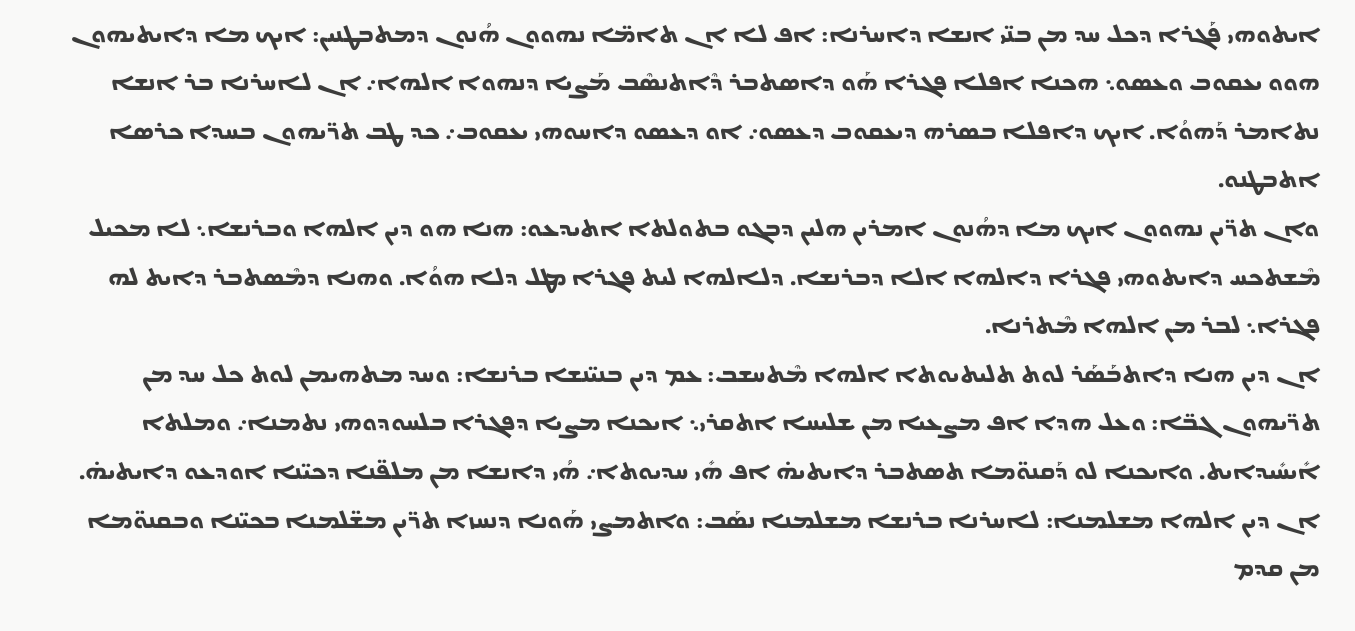ܐܝܬܘܗܝ ܦܰܓܪܐ ܕܟܠ ܚܕ ܡܢ ܒܢ̈ܝ ܐܢܫܐ ܕܐܚܪܢܐ: ܐܦ ܠܐ ܐܢ ܬܐܡ̈ܐ ܢܗܘܘܢ ܗܳܢܘܢ ܕܡܬܒܛܢܝܢ: ܐܝܟ ܡܐ ܕܐܝܬܝܗܘܢ ܗܘܘ ܝܥܩܘܒ ܘܥܣܘ܆ ܗܟܢܐ ܐܦܠܐ ܦܓܪܐ ܗܰܘ ܕܐܣܬܒܪ ܕܶܐܬܢܣܶܒ ܡܰܨܝܐ ܕܢܗܘܐ ܐܠܗܐ܇ ܐܢ ܠܐܚܪܢܐ ܒܪ ܐܢܫܐ ܢܬܐܡܪ ܕܰܗܘܳܐ. ܐܝܟ ܕܐܦܠܐ ܒܣܪܗ ܕܝܥܩܘܒ ܕܥܣܘ܇ ܐܘ ܕܥܣܘ ܕܐܚܘܗܝ ܝܥܩܘܒ܇ ܟܕ ܛܒ ܬܖ̈ܝܗܘܢ ܒܚܕܐ ܟܪܣܐ ܐܬܒܛܢܘ.
ܘܐܢ ܬܖ̈ܝܢ ܢܗܘܘܢ ܐܝܟ ܡܐ ܕܗܳܢܘܢ ܐܡܪܝܢ ܗܠܝܢ ܕܒܓܘ ܒܬܘܠܬܐ ܐܬܝܕܥܘ: ܗܢܐ ܗܘ ܕܝܢ ܐܠܗܐ ܘܒܪܢܫܐ܆ ܠܐ ܡܟܝܠ ܡܶܫܬܟܚ ܕܐܝܬܘܗܝ ܦܓܪܐ ܕܐܠܗܐ ܐܠܐ ܕܒܪܢܫܐ. ܕܠܐܠܗܐ ܠܝܬ ܦܓܪܐ ܡܛܠ ܕܠܐ ܗܘܳܐ. ܘܗܢܐ ܕܡܶܣܬܒܪ ܕܐܝܬ ܠܗ ܦܓܪܐ܆ ܠܒܪ ܡܢ ܐܠܗܐ ܡܶܬܪܢܐ.
ܐܢ ܕܝܢ ܗܢܐ ܕܐܬܒܰܣܰܪ ܠܘܬ ܬܠܝܬܝܘܬܐ ܐܠܗܐ ܡܶܬܚܫܒ: ܥܡ ܕܝܢ ܒܢܝ̈ܢܫܐ ܒܪܢܫܐ: ܘܚܕ ܡܬܗܝܡܢ ܠܘܬ ܟܠ ܚܕ ܡܢ ܬܖ̈ܝܗܘܢ ܓܒ̈ܐ: ܘܥܠ ܗܕܐ ܐܦ ܡܨܥܝܐ ܡܢ ܫܠܝܚܐ ܐܬܩܪܝ܆ ܐܝܟܢܐ ܡܨܝܐ ܕܦܓܪܐ ܒܠܚܘܕܘܗܝ ܢܬܡܢܐ܇ ܘܡܠܬܐ ܐܺܝܚܺܝܕܐܝܬ. ܘܐܝܟܢܐ ܠܘ ܕܰܩܢܘ̈ܡܐ ܬܣܬܒܪ ܕܐܝܬܝܗ̇ ܐܦ ܗܺܝ ܚܕܝܘܬܐ܇ ܗܳܝ ܕܐܢܫܐ ܡܢ ܡܠܦ̈ܢܐ ܕܟܝ̈ܢܐ ܐܘܕܥܘ ܕܐܝܬܝܗ̇.
ܐܢ ܕܝܢ ܐܠܗܐ ܡܫܠܡܢܐ: ܠܐܚܪܢܐ ܒܪܢܫܐ ܡܫܠܡܢܐ ܢܣܰܒ: ܘܐܬܡܨܝ ܗܰܘܢܐ ܕܢܚܙܐ ܬܖ̈ܝܢ ܡܫ̈ܠܡܢܐ ܒܟܝ̈ܢܐ ܘܒܩܢܘ̈ܡܐ ܡܢ ܩܕܡ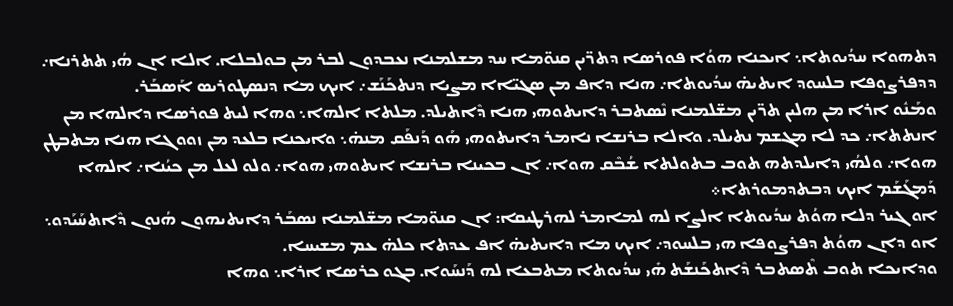ܕܬܗܘܐ ܚܕܳܝܘܬܐ܆ ܐܝܟܢܐ ܗܘܳܐ ܦܘܪܣܐ ܕܬܖ̈ܝܢ ܩܢܘ̈ܡܐ ܚܕ ܡܫܠܡܢܐ ܢܥܒܕܘܢ ܠܒܪ ܡܢ ܒܘܠܒܠܐ. ܐܠܐ ܐܢ ܗܳܝ ܬܬܪܢܐ܇ ܕܕܦܪܨܘܦܐ ܒܠܚܘܕ ܐܝܬܝܗ̇ ܚܕܳܝܘܬܐ܇ ܗܢܐ ܕܐܦ ܡܢ ܣܓܝ̈ܐܐ ܡܨܝܐ ܕܢܬܟܰܢܰܫ܇ ܐܝܟ ܡܐ ܕܢܣܛܘܪܝܣ ܐܰܣܒܰܪ.
ܘܡܰܢܽܘ ܐܪܐ ܡܢ ܗܠܝܢ ܬܖ̈ܝܢ ܡܫ̈ܠܡܢܐ ܢܶܣܬܒܪ ܕܐܝܬܘܗܝ ܗܢܐ ܕܶܐܬܝܠܕ. ܡܠܬܐ ܐܠܗܐ܆ ܘܗܐ ܠܝܬ ܦܘܪܣܐ ܕܐܠܗܐ ܡܢ ܐܢܬܬܐ܇ ܟܕ ܠܐ ܡܓܫܡ ܢܬܝܠܕ. ܘܐܠܐ ܒܪܢܫܐ ܢܐܡܪ ܕܐܝܬܘܗܝ ܗܰܘ ܕܰܢܦܰܩ ܡܢܗ̇܆ ܘܐܝܟܢܐ ܒܠܥܕ ܡܢ ܙܘܘܓܐ ܗܢܐ ܡܬܒܛܢ ܗܘܐ܇ ܘܠܗܳܝ ܕܐܝܠܕܬܗ ܬܘܒ ܒܬܘܠܬܐ ܫܳܒܶܩ ܗܘܐ܇ ܐܢ ܒܟܝܢܐ ܒܪܢܫܐ ܐܝܬܘܗܝ ܗܘܐ܇ ܘܠܘ ܠܥܠ ܡܢ ܟܝܳܢܐ܇ ܐܠܗܐ ܕܰܡܓܰܫܰܡ ܐܝܟ ܕܒܬܕܡܘܪܬܐ܀
ܐܘ ܓܝܪ ܕܠܐ ܗܘܳܬ ܚܕܳܝܘܬܐ ܐܠܨܐ ܠܗ ܠܡܐܡܪ ܠܗܪܛܝܩܐ: ܐܢ ܩܢܘ̈ܡܐ ܡܫ̈ܠܡܢܐ ܢܣܒܰܪ ܕܐܝܬܝܗܘܢ ܗܳܢܘܢ ܕܶܐܬܚܰܝܰܕܘ܆ ܐܘ ܕܐܢ ܗܘܳܬ ܕܦܪܨܘܦܐ ܗܝ ܒܠܚܘܕ܇ ܐܝܟ ܡܐ ܕܐܝܬܝܗ̇ ܐܦ ܥܕܬܐ ܟܠܗ̇ ܥܡ ܡܫܝܚܐ.
ܘܕܐܝܟܐ ܬܘܒ ܬܶܣܬܒܪ ܕܶܐܬܟܰܢܫܰܬ ܗܺܝ ܚܕܳܝܘܬܐ ܡܬܒܥܐ ܠܗ ܕܰܢܚܰܘܐ. ܒܓܘ ܟܪܣܐ ܐܪܐ܆ ܘܗܐ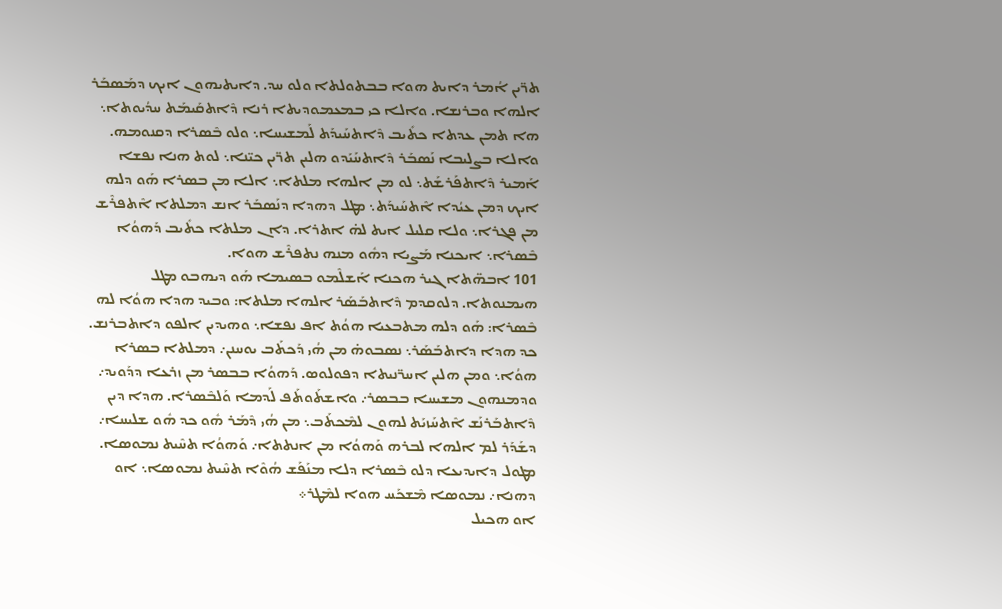ܬܖ̈ܝܢ ܐܳܡܪ ܕܐܝܬ ܗܘܐ ܒܒܬܘܠܬܐ ܘܠܘ ܚܕ. ܕܐܝܬܝܗܘܢ ܐܝܟ ܕܡܰܣܒܰܪ ܐܠܗܐ ܘܒܪܢܫܐ. ܘܐܠܐ ܟܝ ܒܡܥܡܘܕܝܬܐ ܪܢܐ ܕܶܐܬܩܰܝܡܰܬ ܚܕܳܝܘܬܐ܆ ܗܐ ܬܡܢ ܥܕܬܐ ܟܬܺܝܒ ܕܶܐܬܚܰܝܕܰܬ ܠܰܡܫܝܚܐ܆ ܘܠܘ ܒܶܣܪܐ ܕܩܢܘܡܗ. ܘܐܠܐ ܒܨܠܝܒܐ ܢܰܣܒܰܪ ܕܶܐܬܚܰܝܰܕܘ ܗܠܝܢ ܬܖ̈ܝܢ ܟܝ̈ܢܐ܆ ܠܘܬ ܗܢܐ ܢܦܫܐ ܐܰܡܝܪ ܕܶܐܬܦܰܪܫܰܬ܆ ܠܘ ܡܢ ܐܠܗܐ ܡܠܬܐ܆ ܐܠܐ ܡܢ ܒܣܪܐ ܗܰܘ ܕܠܗ ܐܝܟ ܕܡܢ ܥܝܳܕܐ ܐܶܬܚܰܝܕܰܬ܆ ܡܛܠ ܕܗܕܐ ܕܢܰܣܒܰܪ ܐܢܫ ܕܡܠܬܐ ܐܶܬܦܪܶܫ ܡܢ ܦܓܪܐ܆ ܘܠܐ ܩܠܝܠ ܐܝܬ ܠܗ̇ ܐܬܪܐ. ܕܐܢ ܡܠܬܐ ܟܬܺܝܒ ܕܰܗܘܳܐ ܒܶܣܪܐ܆ ܐܝܟܢܐ ܡܰܨܝܐ ܕܗܽܘ ܡܢܗ ܢܬܦܪܶܫ ܗܘܐ.
101 ܐܒܗ̈ܬܐ ܓܝܪ ܗܟܢܐ ܐܰܫܠܶܡܘ ܒܣܝܡܐ ܗܰܘ ܕܝܗܒܘ ܡܛܠ ܗܝܡܢܘܬܐ. ܕܠܘܩܕܡ ܕܶܐܬܒܰܣܰܪ ܐܠܗܐ ܡܠܬܐ: ܘܒܝܕ ܗܕܐ ܗܘܳܐ ܠܗ ܒܶܣܪܐ: ܗܰܘ ܕܠܗ ܡܬܒܥܝܐ ܗܘܳܬ ܐܦ ܢܦܫܐ܆ ܘܗܝܕܝܢ ܐܠܦܘ ܕܐܬܒܪܢܫ. ܟܕ ܗܕܐ ܕܐܬܒܰܣܰܪ܆ ܢܣܒܘܗ̇ ܡܢ ܗܳܝ ܕܰܟܬܰܒ ܝܘܚܢܢ܇ ܕܡܠܬܐ ܒܣܪܐ ܗܘܳܐ܆ ܘܡܢ ܗܠܝܢ ܐܚܖ̈ܢܝܬܐ ܕܦܘܠܘܣ. ܕܰܗܘܳܐ ܒܒܣܪ ܡܢ ܙܪܥܐ ܕܕܰܘܝܕ܇ ܘܕܡܢܗܘܢ ܡܫܝܚܐ ܒܒܣܪ܇ ܘܐܫܬܰܘܬܰܦ ܠܰܕܡܐ ܘܰܠܒܶܣܪܐ. ܗܕܐ ܕܝܢ ܕܶܐܬܒܰܪܢܰܫ ܐܶܬܚܰܙܝܰܬ ܠܗܘܢ ܠܡܶܟܬܰܒ܆ ܡܢ ܗܳܝ ܕܶܡܰܪ ܗܽܘ ܟܕ ܗܽܘ ܫܠܝܚܐ܇ ܕܫܰܕܰܪ ܠܡ ܐܠܗܐ ܠܒܪܗ ܘܰܗܘܳܐ ܡܢ ܐܢܬܬܐ܇ ܘܰܗܘܳܐ ܬܚܶܝܬ ܢܡܘܣܐ. ܡܛܘܠ ܕܐܝܕܝܥܐ ܕܠܘ ܒܶܣܪܐ ܕܠܐ ܡܢܰܦܰܫ ܗܳܘܶܐ ܬܚܶܝܬ ܢܡܘܣܐ܆ ܐܘ ܕܗܢܐ܇ ܢܡܘܣܐ ܡܶܫܟܰܚ ܗܘܐ ܠܡܶܛܪ܀
ܐܘ ܗܟܝܠ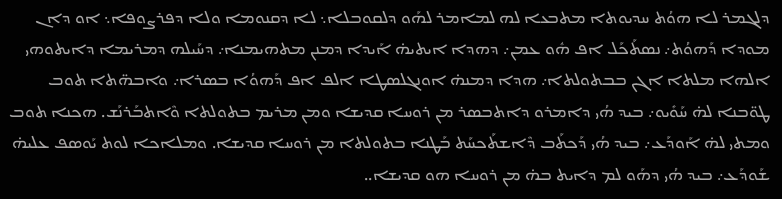ܕܠܓܡܪ ܠܐ ܗܘܳܬ ܚܕܝܘܬܐ ܡܬܒܥܐ ܠܗ ܠܡܐܡܪ ܠܗܰܘ ܕܠܩܘܒܠܐ܆ ܠܐ ܕܩܢܘܡܐ ܘܠܐ ܕܦܪܨܘܦܐ܆ ܐܘ ܕܐܢ ܡܘܕܐ ܕܰܗܘܳܬ܇ ܢܣܬܰܟܰܠ ܐܦ ܗܽܘ ܥܡܢ܇ ܕܗܕܐ ܐܝܬܝܗ̇ ܐܰܝܕܐ ܕܡܢܢ ܡܬܗܝܡܢܐ܇ ܕܚܰܝܠܗ ܕܡܪܝܡܐ ܕܐܝܬܘܗܝ ܐܠܗܐ ܡܠܬܐ ܐܓܢ ܒܒܬܘܠܬܐ܇ ܗܕܐ ܕܡܢܗ̇ ܐܘܢܓܠܣܛܐ ܐܠܦ ܐܦ ܕܰܗܘܳܐ ܒܣܪܐ܇ ܘܐܒܗ̈ܬܐ ܬܘܒ ܛܘ̈ܒܢܐ ܠܗ̇ ܚܰܘܺܝܘ܇ ܒܝܕ ܗܳܝ ܕܐܡܪܘ ܕܐܬܒܣܪ ܡܢ ܪܘܚܐ ܩܕܝܫܐ ܘܡܢ ܡܪܝܡ ܒܬܘܠܬܐ ܘܶܐܬܒܰܪܢܰܫ. ܗܟܢܐ ܬܘܒ ܘܡܬܝ ܠܗ̇ ܐܰܘܕܰܥ܇ ܒܝܕ ܗܳܝ ܕܰܟܬܰܒ ܕܶܐܫܬܰܟܚܰܬ ܒܰܛܢܐ ܒܬܘܠܬܐ ܡܢ ܪܘܚܐ ܩܕܝܫܐ. ܘܡܠܐܟܐ ܠܘܬ ܝܰܘܣܦ ܥܠܝܗ̇ ܫܰܘܕܰܥ܇ ܒܝܕ ܗܳܝ ܕܗܰܘ ܠܡ ܕܐܝܬ ܒܗ̇ ܡܢ ܪܘܚܐ ܗܘ ܩܕܝܫܐ..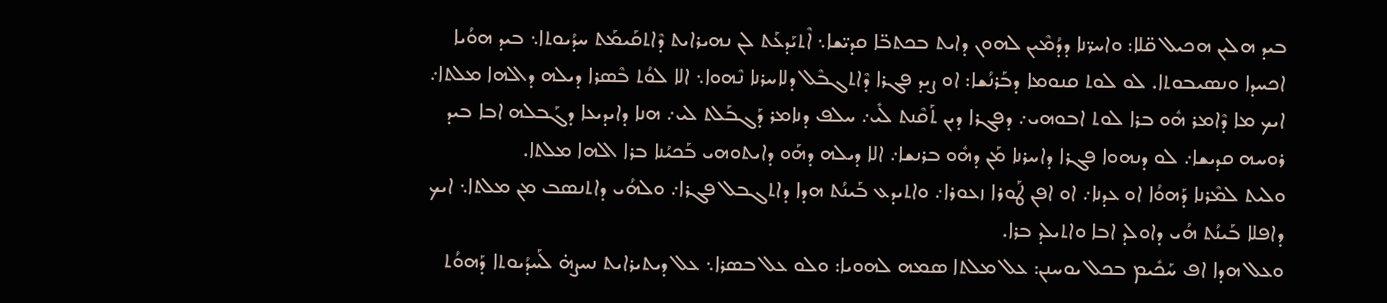ܒܝܕ ܗܠܝܢ ܗܟܝܠ ܩ̈ܠܐ: ܘܐܚܖ̈ܢܐ ܕܕܳܡܶܝܢ ܠܗܘܢ ܕܐܝܬ ܒܟܬܒ̈ܐ ܩܕܝ̈ܫܐ܆ ܐܶܬܝܰܕܥܰܬ ܠܢ ܢܗܝܪܐܝܬ ܕܶܐܬܩܰܝܡܰܬ ܚܕܳܝܘܬܐ܆ ܒܝܕ ܗܘܳܝܐ ܐܟܚܕܐ ܘܢܣܝܒܘܬܐ. ܠܘ ܠܘܬ ܩܢܘܡܐ ܕܒܰܪܢܳܫܐ: ܐܘ ܨܝܕ ܦܓܪܐ ܕܶܐܬܓܒܶܠ ܕܠܐܚܪܢܐ ܢܶܗܘܐ܆ ܐܠܐ ܠܘܳܬ ܒܶܣܪܐ ܕܝܠܗ ܕܐܠܗܐ ܡܠܬܐ܇ ܐܝܟ ܡܐ ܕܶܐܡܪ ܗܽܘ ܒܪܐ ܠܘܬ ܐܒܘܗܝ܇ ܕܦܓܪܐ ܕܝܢ ܬܰܩܶܢܬ ܠܺܝ܇ ܚܠܦ ܕܢܐܡܪ ܕܰܓܒܰܠܬ ܠܝ܇ ܗܢܐ ܕܐܝܕܝܥܐ ܕܓܰܒܠܗ ܐܒܐ ܒܝܕ ܪܘܚܗ ܩܕܝܫܐ܇ ܠܘ ܕܢܗܘܐ ܦܓܪܐ ܕܐܚܪܢܐ ܡܰܢ ܕܗܽܘ ܒܪܢܫܐ܇ ܐܠܐ ܕܝܠܗ ܕܗܰܘ ܕܐܝܬܘܗܝ ܒܰܟܝܳܢܐ ܒܪܐ ܐܠܗܐ ܡܠܬܐ.
ܘܠܝܬ ܠܡܶܪܢܐ ܕܰܗܘܳܐ ܐܘ ܥܕܢܐ܇ ܐܘ ܐܦܢ ܛܰܘܪܐ ܙܥܘܪܐ܇ ܘܐܬܝܕܥ ܒܰܝܢܳܬ ܗܕܐ ܕܐܬܓܒܠ ܦܓܪܐ܇ ܘܠܗܳܝ ܕܐܬܢܣܒ ܡܢ ܡܠܬܐ܆ ܐܝܟ ܕܐܦܠܐ ܒܰܝܢܳܬ ܗܳܝ ܕܐܘܠܕ ܐܒܐ ܘܐܬܝܠܕ ܒܪܐ.
ܘܥܠ ܗܕܐ ܐܦ ܚܰܟܺܝܡ ܒܟܠ ܝܘܚܢܢ: ܥܠ ܡܠܬܐ ܣܡܗ ܠܗܘܝܐ: ܘܠܘ ܥܠ ܒܣܪܐ܆ ܥܠ ܕܝܬܝܪܐܝܬ ܢܚܨܗ̇ ܠܰܚܕܳܝܘܬܐ ܕܰܗܘܳܬ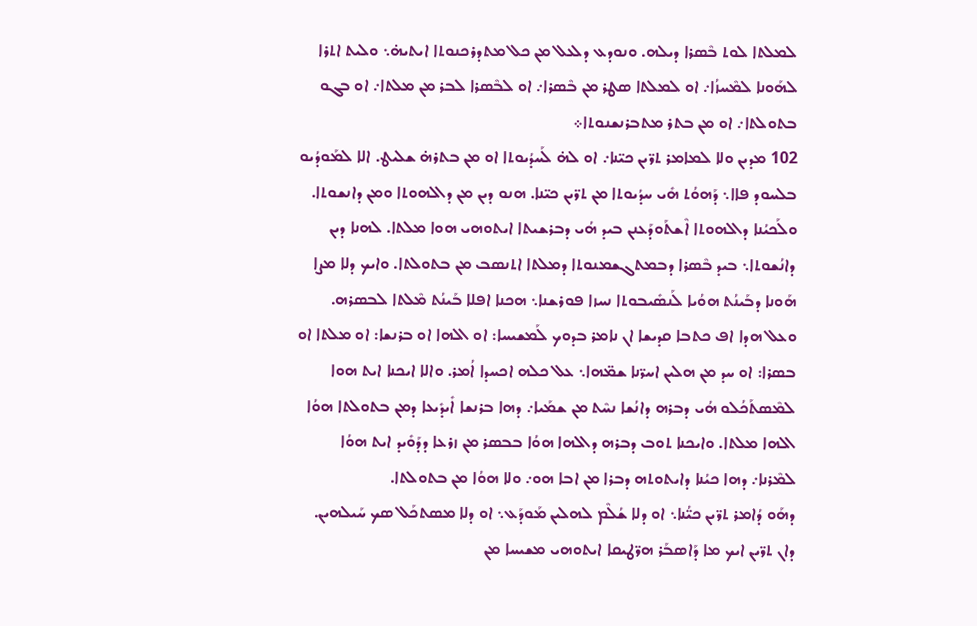ܠܡܠܬܐ ܠܘܬ ܒܶܣܪܐ ܕܝܠܗ. ܘܢܘܕܥ ܕܠܥܠ ܡܢ ܟܠ ܡܬܕܪܟܢܘܬܐ ܐܝܬܝܗ̇܆ ܘܠܝܬ ܐܬܪܐ ܠܗܰܘܢܐ ܠܡܶܚܙܳܐ܇ ܐܘ ܠܡܠܬܐ ܣܛܪ ܡܢ ܒܶܣܪܐ܇ ܐܘ ܠܒܶܣܪܐ ܠܒܪ ܡܢ ܡܠܬܐ܇ ܐܘ ܒܓܘ ܒܬܘܠܬܐ܇ ܐܘ ܡܢ ܒܬܪ ܡܬܒܪܢܫܢܘܬܐ܀
102 ܡܕܝܢ ܘܠܐ ܠܡܐܡܪ ܬܖ̈ܝܢ ܟܝ̈ܢܐ܇ ܐܘ ܠܗ̇ ܠܰܚܕܳܝܘܬܐ ܐܘ ܡܢ ܒܬܪܗ̇ ܫܠܝܛ. ܐܠܐ ܠܡܰܘܕܳܝܘ ܒܠܚܘܕ ܦܐܐ܆ ܕܰܗܘܳܬ ܗܺܝ ܚܕܳܝܘܬܐ ܡܢ ܬܖ̈ܝܢ ܟܝ̈ܢܐ. ܗܢܘ ܕܝܢ ܡܢ ܕܐܠܗܘܬܐ ܘܡܢ ܕܐܢܫܘܬܐ. ܘܠܰܟܝܳܢܐ ܕܐܠܗܘܬܐ ܐܶܫܬܰܘܕܰܥܢܢ ܒܝܕ ܗܳܝ ܕܒܪܫܝܬܐ ܐܝܬܘܗܝ ܗܘܐ ܡܠܬܐ. ܠܗܢܐ ܕܝܢ ܕܐܢܳܫܘܬܐ܆ ܒܝܕ ܒܶܣܪܐ ܕܒܡܬܓܫܡܢܘܬܐ ܕܡܠܬܐ ܐܬܢܣܒ ܡܢ ܒܬܘܠܬܐ. ܘܐܝܟ ܕܠܐ ܡܨܐ ܗܰܘܢܐ ܕܒܰܝܢܳܬ ܗܘܳܝܐ ܠܰܢܣܺܝܒܘܬܐ ܢܚܙܐ ܦܘܪܫܢܐ܆ ܗܟܢܐ ܐܦܠܐ ܒܰܝܢܳܬ ܡܶܠܬܐ ܠܒܣܪܗ.
ܘܥܠ ܗܕܐ ܐܦ ܟܬܒܐ ܩܕܝܫܐ ܐܢ ܢܐܡܪ ܒܕܘܟ ܠܰܡܫܝܚܐ: ܐܘ ܐܠܗܐ ܐܘ ܒܪܢܫܐ: ܐܘ ܡܠܬܐ ܐܘ ܒܣܪܐ: ܐܘ ܚܕ ܡܢ ܗܠܝܢ ܐܚܖ̈ܢܐ ܫܡ̈ܗܐ܆ ܥܠ ܟܠܗ ܐܟܚܕܐ ܐܳܡܪ. ܘܐܠܐ ܐܝܟܢܐ ܐܝܬ ܗܘܐ ܠܡܶܣܬܰܟܳܠܘ ܗܳܝ ܕܒܪܗ ܕܐܢܳܫܐ ܢܚܶܬ ܡܢ ܫܡܰܝܐ܇ ܕܗܐ ܒܪܢܫܐ ܐܺܝܕܺܝܥܐ ܕܡܢ ܒܬܘܠܬܐ ܗܘܳܐ ܐܠܗܐ ܡܠܬܐ. ܘܐܝܟܢܐ ܬܘܒ ܕܒܪܗ ܕܐܠܗܐ ܗܘܳܐ ܒܒܣܪ ܡܢ ܙܪܥܐ ܕܕܰܘܺܝܕ ܐܝܬ ܗܘܳܐ ܠܡܶܪܢܐ܇ ܕܗܐ ܟܝܳܢܐ ܕܐܝܬܘܬܗ ܕܒܪܐ ܡܢ ܐܒܐ ܗܘ܇ ܘܠܐ ܗܘܳܐ ܡܢ ܒܬܘܠܬܐ.
ܕܗܰܘ ܕܳܐܡܪ ܬܖ̈ܝܢ ܟܝ̈ܳܢܐ܆ ܐܘ ܕܠܐ ܫܳܠܶܡ ܠܗܠܝܢ ܡܰܘܕܰܥ܆ ܐܘ ܕܠܐ ܡܣܬܟܰܠ ܣܟ ܚܰܝܠܗܝܢ. ܕܐܢ ܬܖ̈ܝܢ ܐܝܟ ܡܐ ܕܰܐܣܒܰܪ ܗܖ̈ܛܝܩܐ ܐܝܬܘܗܝ ܡܫܝܚܐ ܡܢ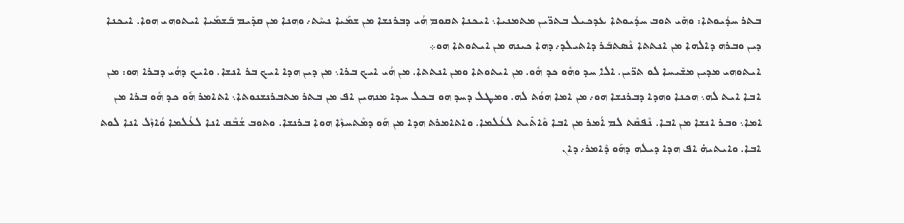ܒܬܪ ܚܕܳܝܘܬܐ: ܘܗܺܝ ܬܘܒ ܚܕܳܝܘܬܐ ܥܕܟܝܠ ܒܬܖ̈ܝܢ ܡܬܡܢܝܐ܆ ܐܝܟܢܐ ܬܩܘܡ ܗܳܝ ܕܒܪܢܫܐ ܡܢ ܫܡܰܝܐ ܢܚܶܬ܇ ܘܗܢܐ ܡܢ ܩܕܺܝܡ ܒܰܫܡܰܝܐ ܐܝܬܘܗܝ ܗܘܐ. ܐܝܟܢܐ ܕܝܢ ܘܒܪܗ ܕܐܠܗܐ ܡܢ ܐܢܬܬܐ ܢܶܣܬܒܰܪ ܕܐܬܝܠܕ܇ ܕܗܐ ܟܝܢܗ ܡܢ ܐܝܬܘܬܐ ܗܘ܀
ܐܝܬܘܗܝ ܡܕܝܢ ܡܫܺܝܚܐ ܠܘ ܬܖ̈ܝܢ. ܐܠܐ ܚܕ ܘܗܽܘ ܟܕ ܗܽܘ. ܡܢ ܐܝܬܘܬܐ ܘܡܢ ܐܢܬܬܐ. ܡܢ ܗܳܝ ܐܝܟ ܒܪܐ܆ ܡܢ ܕܝܢ ܗܕܐ ܐܝܟ ܒܪ ܐܢܫܐ. ܘܐܝܟ ܕܗܳܝ ܕܒܪܐ ܗܘ: ܡܢ ܐܒܐ ܐܝܬ ܠܗ܆ ܗܟܢܐ ܘܗܕܐ ܕܒܪܢܫܐ ܗܘ܇ ܡܢ ܐܡܐ ܗܘܳܬ ܠܗ. ܘܡܛܠ ܕܚܕ ܗܘ ܒܟܠ ܚܕܐ ܡܢܗܝܢ ܐܦ ܡܢ ܒܬܪ ܡܬܒܪܢܫܢܘܬܐ܆ ܐܬܐܡܪ ܗܽܘ ܟܕ ܗܽܘ ܒܪܐ ܡܢ ܐܡܐ܆ ܘܒܪ ܐܢܫܐ ܡܢ ܐܒܐ. ܢܶܦܩܶܬ ܠܡ ܐܳܡܪ ܡܢ ܐܒܐ ܘܶܐܬܺܝܬ ܠܥܳܠܡܐ. ܘܐܬܐܡܪܬ ܗܕܐ ܡܢ ܗܰܘ ܕܡܶܬܚܙܶܐ ܗܘܐ ܒܪܢܫܐ. ܘܬܘܒ ܫܳܒܶܩ ܐܢܐ ܠܥܳܠܡܐ ܘܳܐܙܶܠ ܐܢܐ ܠܘܬ ܐܒܐ. ܘܐܝܬܝܗ̇ ܐܦ ܗܕܐ ܕܝܠܗ ܕܗܰܘ ܕܶܐܡܪ܇ ܕܐܢ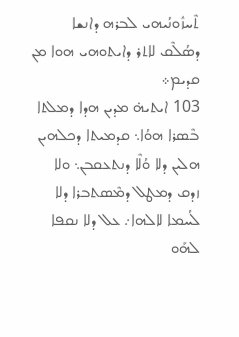ܬܶܚܙܽܘܢܳܝܗܝ ܠܒܪܗ ܕܐܢܫܐ ܕܣܳܠܶܩ ܠܐܬܪ ܕܐܝܬܘܗܝ ܗܘܐ ܡܢ ܩܕܝܡ܀
103 ܐܝܬܝܗ̇ ܡܕܝܢ ܗܕܐ ܕܡܠܬܐ ܒܶܣܪܐ ܗܘܳܐ܆ ܩܕܡܝܬܐ ܕܟܠܗܝܢ ܗܠܝܢ ܕܠܐ ܘܳܠܶܐ ܕܢܬܥܩܒܢ܆ ܘܠܐ ܙܕܩ ܕܡܛܠ ܕܡܶܣܬܒܪܐ ܕܠܐ ܠܳܚܡܐ ܠܐܠܗܐ܇ ܥܠ ܕܠܐ ܢܩܦܐ ܠܗܰܘ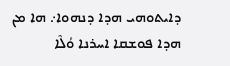ܕܐܝܬܘܗܝ ܗܕܐ ܕܢܗܘܐ܇ ܗܐ ܡܢ ܗܕܐ ܦܘܫܩܐ ܐܚܪܢܐ ܘܳܠܶܐ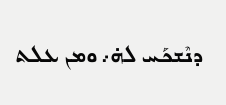ܕܢܶܫܟܰܚ ܠܗ̇܇ ܘܡܢ ܥܠܬ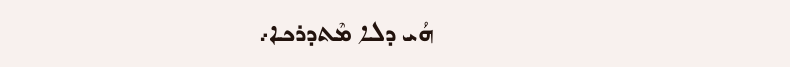ܗܳܝ ܕܠܐ ܡܶܬܕܪܟܐ܇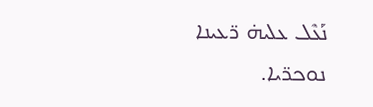ܢܰܥܶܠ ܥܠܝܗ̇ ܖ̈ܥܝܢܐ ܢܘܟܖ̈ܝܐ.